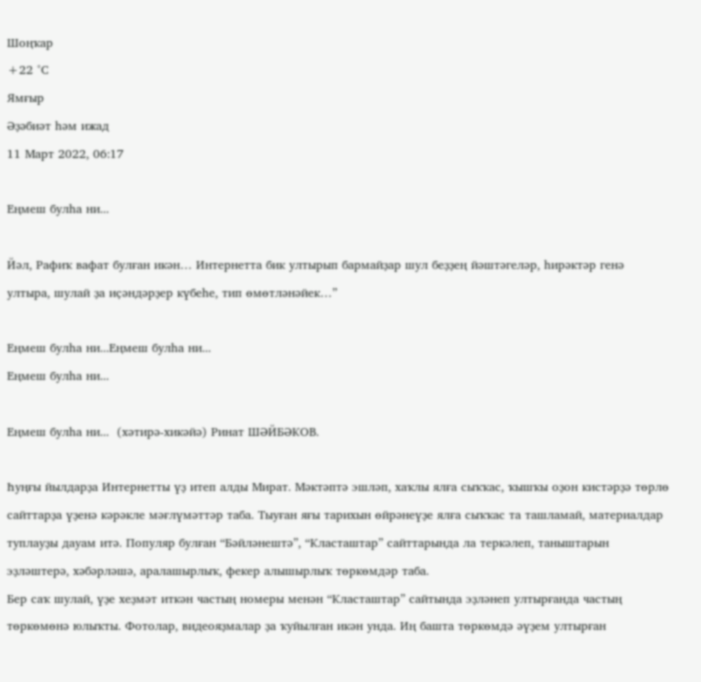Шоңҡар
+22 °С
Ямғыр
Әҙәбиәт һәм ижад
11 Март 2022, 06:17

Еңмеш булһа ни...

Йәл, Рафиҡ вафат булған икән… Интернетта бик ултырып бармайҙар шул беҙҙең йәштәгеләр, һирәктәр генә ултыра, шулай ҙа иҫәндәрҙер күбеһе, тип өмөтләнәйек…”

Еңмеш булһа ни...Еңмеш булһа ни...
Еңмеш булһа ни...

Еңмеш булһа ни...  (хәтирә-хикәйә) Ринат ШӘЙБӘКОВ.

Һуңғы йылдарҙа Интернетты үҙ итеп алды Мират. Мәктәптә эшләп, хаҡлы ялға сыҡҡас, ҡышҡы оҙон кистәрҙә төрлө сайттарҙа үҙенә кәрәкле мәғлүмәттәр таба. Тыуған яғы тарихын өйрәнеүҙе ялға сыҡҡас та ташламай, материалдар туплауҙы дауам итә. Популяр булған “Бәйләнештә”, “Класташтар” сайттарында ла теркәлеп, таныштарын эҙләштерә, хәбәрләшә, аралашырлыҡ, фекер алышырлыҡ төркөмдәр таба.
Бер саҡ шулай, үҙе хеҙмәт иткән частың номеры менән “Класташтар” сайтында эҙләнеп ултырғанда частың төркөмөнә юлыҡты. Фотолар, видеояҙмалар ҙа ҡуйылған икән унда. Иң башта төркөмдә әүҙем ултырған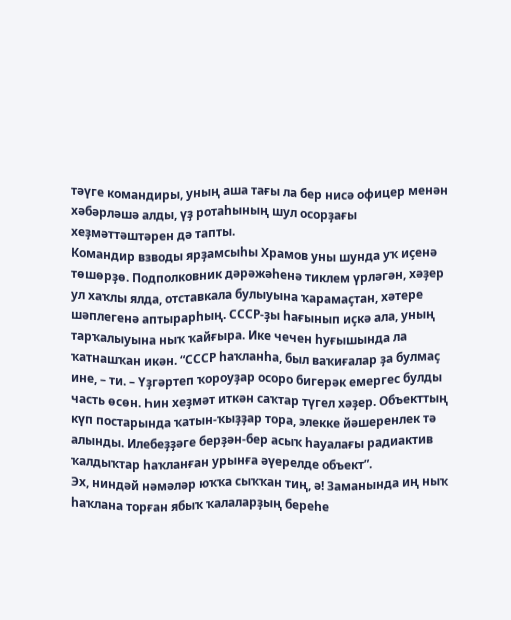тәүге командиры, уның аша тағы ла бер нисә офицер менән хәбәрләшә алды, үҙ ротаһының шул осорҙағы хеҙмәттәштәрен дә тапты.
Командир взводы ярҙамсыһы Храмов уны шунда уҡ иҫенә төшөрҙө. Подполковник дәрәжәһенә тиклем үрләгән, хәҙер ул хаҡлы ялда, отставкала булыуына ҡарамаҫтан, хәтере шәплегенә аптырарһың. СССР-ҙы һағынып иҫкә ала, уның тарҡалыуына ныҡ ҡайғыра. Ике чечен һуғышында ла ҡатнашҡан икән. “СССР һаҡланһа, был ваҡиғалар ҙа булмаҫ ине, – ти. – Үҙгәртеп ҡороуҙар осоро бигерәк емергес булды часть өсөн. Һин хеҙмәт иткән саҡтар түгел хәҙер. Объекттың күп постарында ҡатын-ҡыҙҙар тора, элекке йәшеренлек тә алынды. Илебеҙҙәге берҙән-бер асыҡ һауалағы радиактив ҡалдыҡтар һаҡланған урынға әүерелде объект”.
Эх, ниндәй нәмәләр юҡҡа сыҡҡан тиң, ә! Заманында иң ныҡ һаҡлана торған ябыҡ ҡалаларҙың береһе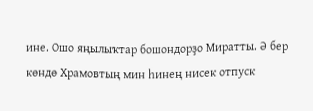ине. Ошо яңылыҡтар бошондорҙо Миратты. Ә бер көндө Храмовтың мин һинең нисек отпуск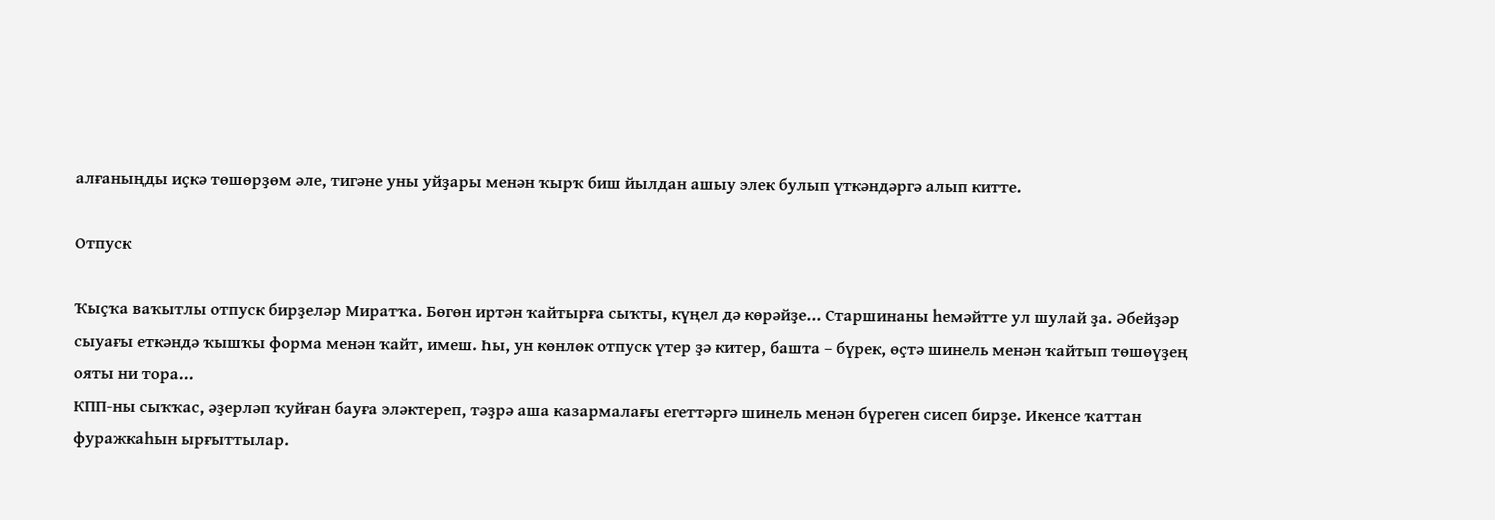алғаныңды иҫкә төшөрҙөм әле, тигәне уны уйҙары менән ҡырҡ биш йылдан ашыу элек булып үткәндәргә алып китте.

Отпуск

Ҡыҫҡа ваҡытлы отпуск бирҙеләр Миратҡа. Бөгөн иртән ҡайтырға сыҡты, күңел дә көрәйҙе... Старшинаны һемәйтте ул шулай ҙа. Әбейҙәр сыуағы еткәндә ҡышҡы форма менән ҡайт, имеш. Һы, ун көнлөк отпуск үтер ҙә китер, башта – бүрек, өҫтә шинель менән ҡайтып төшөүҙең ояты ни тора...
КПП-ны сыҡҡас, әҙерләп ҡуйған бауға эләктереп, тәҙрә аша казармалағы егеттәргә шинель менән бүреген сисеп бирҙе. Икенсе ҡаттан фуражкаһын ырғыттылар.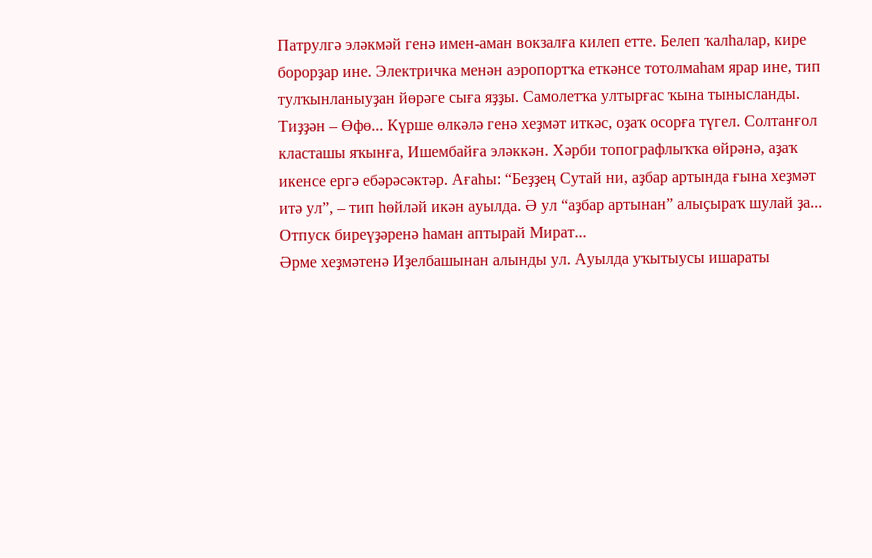Патрулгә эләкмәй генә имен-аман вокзалға килеп етте. Белеп ҡалһалар, кире борорҙар ине. Электричка менән аэропортҡа еткәнсе тотолмаһам ярар ине, тип тулҡынланыуҙан йөрәге сыға яҙҙы. Самолетҡа ултырғас ҡына тынысланды. Тиҙҙән – Өфө... Күрше өлкәлә генә хеҙмәт иткәс, оҙаҡ осорға түгел. Солтанғол класташы яҡынға, Ишембайға эләккән. Хәрби топографлыҡҡа өйрәнә, аҙаҡ икенсе ергә ебәрәсәктәр. Ағаһы: “Беҙҙең Сутай ни, аҙбар артында ғына хеҙмәт итә ул”, – тип һөйләй икән ауылда. Ә ул “аҙбар артынан” алыҫыраҡ шулай ҙа... Отпуск биреүҙәренә һаман аптырай Мират...
Әрме хеҙмәтенә Иҙелбашынан алынды ул. Ауылда уҡытыусы ишараты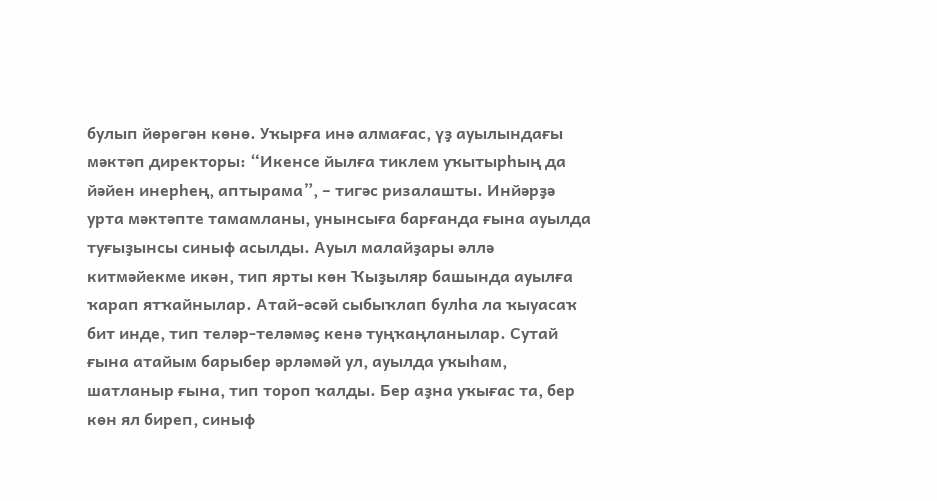булып йөрөгән көнө. Уҡырға инә алмағас, үҙ ауылындағы мәктәп директоры: “Икенсе йылға тиклем уҡытырһың да йәйен инерһең, аптырама”, – тигәс ризалашты. Инйәрҙә урта мәктәпте тамамланы, унынсыға барғанда ғына ауылда туғыҙынсы синыф асылды. Ауыл малайҙары әллә китмәйекме икән, тип ярты көн Ҡыҙыляр башында ауылға ҡарап ятҡайнылар. Атай-әсәй сыбыҡлап булһа ла ҡыуасаҡ бит инде, тип теләр-теләмәҫ кенә туңҡаңланылар. Сутай ғына атайым барыбер әрләмәй ул, ауылда уҡыһам, шатланыр ғына, тип тороп ҡалды. Бер аҙна уҡығас та, бер көн ял биреп, синыф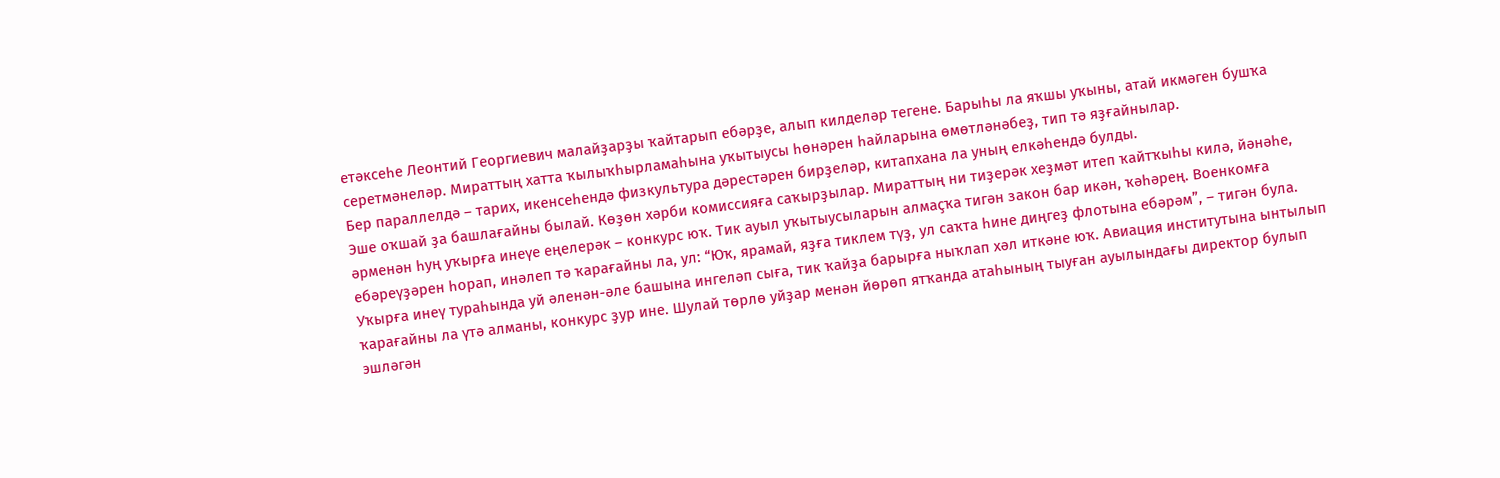етәксеһе Леонтий Георгиевич малайҙарҙы ҡайтарып ебәрҙе, алып килделәр тегене. Барыһы ла яҡшы уҡыны, атай икмәген бушҡа серетмәнеләр. Мираттың хатта ҡылыҡһырламаһына уҡытыусы һөнәрен һайларына өмөтләнәбеҙ, тип тә яҙғайнылар.
Бер параллелдә – тарих, икенсеһендә физкультура дәрестәрен бирҙеләр, китапхана ла уның елкәһендә булды.
Эше оҡшай ҙа башлағайны былай. Көҙөн хәрби комиссияға саҡырҙылар. Мираттың ни тиҙерәк хеҙмәт итеп ҡайтҡыһы килә, йәнәһе, әрменән һуң уҡырға инеүе еңелерәк – конкурс юҡ. Тик ауыл уҡытыусыларын алмаҫҡа тигән закон бар икән, ҡәһәрең. Военкомға ебәреүҙәрен һорап, инәлеп тә ҡарағайны ла, ул: “Юҡ, ярамай, яҙға тиклем түҙ, ул саҡта һине диңгеҙ флотына ебәрәм”, – тигән була.
Уҡырға инеү тураһында уй әленән-әле башына ингеләп сыға, тик ҡайҙа барырға ныҡлап хәл иткәне юҡ. Авиация институтына ынтылып ҡарағайны ла үтә алманы, конкурс ҙур ине. Шулай төрлө уйҙар менән йөрөп ятҡанда атаһының тыуған ауылындағы директор булып эшләгән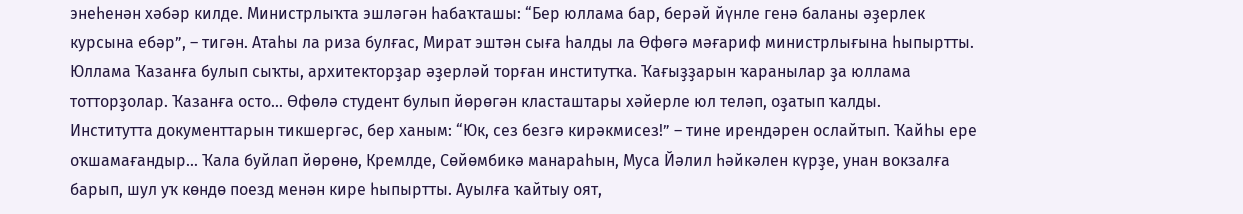энеһенән хәбәр килде. Министрлыҡта эшләгән һабаҡташы: “Бер юллама бар, берәй йүнле генә баланы әҙерлек курсына ебәр”, – тигән. Атаһы ла риза булғас, Мират эштән сыға һалды ла Өфөгә мәғариф министрлығына һыпыртты. Юллама Ҡазанға булып сыҡты, архитекторҙар әҙерләй торған институтҡа. Ҡағыҙҙарын ҡаранылар ҙа юллама тотторҙолар. Ҡазанға осто... Өфөлә студент булып йөрөгән класташтары хәйерле юл теләп, оҙатып ҡалды.
Институтта документтарын тикшергәс, бер ханым: “Юк, сез безгә кирәкмисез!” – тине ирендәрен ослайтып. Ҡайһы ере оҡшамағандыр... Ҡала буйлап йөрөнө, Кремлде, Сөйөмбикә манараһын, Муса Йәлил һәйкәлен күрҙе, унан вокзалға барып, шул уҡ көндө поезд менән кире һыпыртты. Ауылға ҡайтыу оят,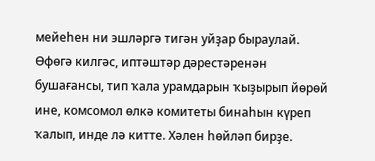мейеһен ни эшләргә тигән уйҙар быраулай. Өфөгә килгәс, иптәштәр дәрестәренән бушағансы, тип ҡала урамдарын ҡыҙырып йөрөй ине, комсомол өлкә комитеты бинаһын күреп ҡалып, инде лә китте. Хәлен һөйләп бирҙе.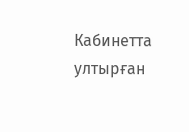Кабинетта ултырған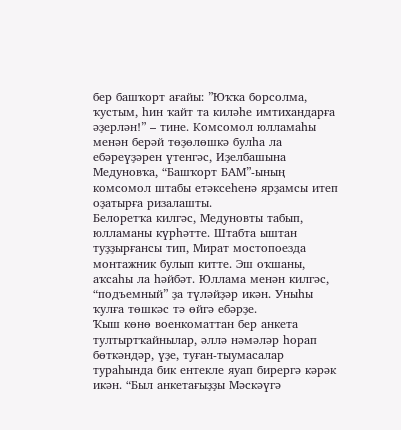бер башҡорт ағайы: ”Юҡҡа борсолма, ҡустым, һин ҡайт та киләһе имтихандарға әҙерлән!” – тине. Комсомол юлламаһы менән берәй төҙөлөшкә булһа ла ебәреүҙәрен үтенгәс, Иҙелбашына Медуновҡа, “Башҡорт БАМ”-ының комсомол штабы етәксеһенә ярҙамсы итеп оҙатырға ризалашты.
Белоретҡа килгәс, Медуновты табып, юлламаны күрһәтте. Штабта ыштан туҙҙырғансы тип, Мират мостопоезда монтажник булып китте. Эш оҡшаны, аҡсаһы ла һәйбәт. Юллама менән килгәс, “подъемный” ҙа түләйҙәр икән. Уныһы ҡулға төшкәс тә өйгә ебәрҙе.
Ҡыш көнө военкоматтан бер анкета тултыртҡайнылар, әллә нәмәләр һорап бөткәндәр, үҙе, туған-тыумасалар тураһында бик ентекле яуап бирергә кәрәк икән. “Был анкетағыҙҙы Мәскәүгә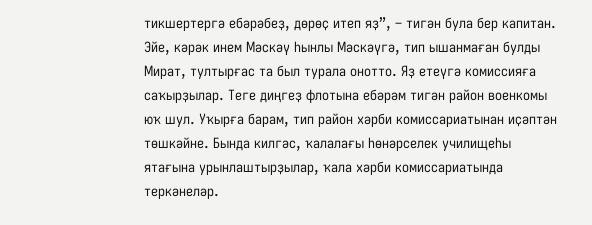тикшертергә ебәрәбеҙ, дөрөҫ итеп яҙ”, – тигән була бер капитан. Эйе, кәрәк инем Мәскәү һынлы Мәскәүгә, тип ышанмаған булды Мират, тултырғас та был турала онотто. Яҙ етеүгә комиссияға саҡырҙылар. Теге диңгеҙ флотына ебәрәм тигән район военкомы юҡ шул. Уҡырға барам, тип район хәрби комиссариатынан иҫәптән төшкәйне. Бында килгәс, ҡалалағы һөнәрселек училищеһы ятағына урынлаштырҙылар, ҡала хәрби комиссариатында теркәнеләр.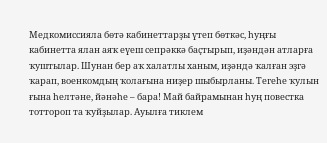Медкомиссияла бөтә кабинеттарҙы үтеп бөткәс, һуңғы кабинетта ялан аяҡ еүеш сепрәккә баҫтырып, иҙәндән атларға ҡуштылар. Шунан бер аҡ халатлы ханым, иҙәндә ҡалған эҙгә ҡарап, военкомдың ҡолағына ниҙер шыбырланы. Тегеһе ҡулын ғына һелтәне, йәнәһе – бара! Май байрамынан һуң повестка тоттороп та ҡуйҙылар. Ауылға тиклем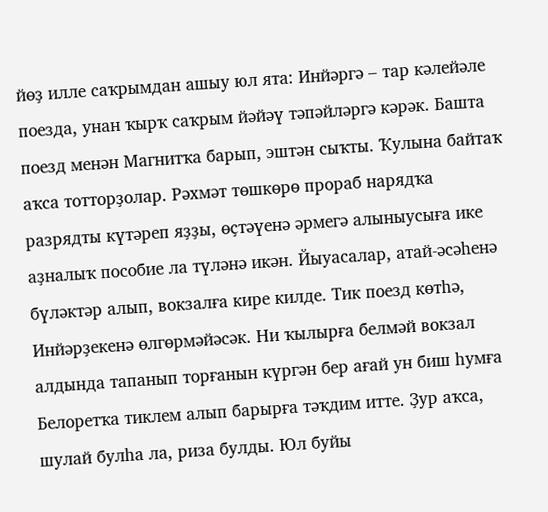йөҙ илле саҡрымдан ашыу юл ята: Инйәргә – тар кәлейәле поезда, унан ҡырҡ саҡрым йәйәү тәпәйләргә кәрәк. Башта поезд менән Магнитҡа барып, эштән сыҡты. Ҡулына байтаҡ аҡса тотторҙолар. Рәхмәт төшкөрө прораб нарядҡа разрядты күтәреп яҙҙы, өҫтәүенә әрмегә алыныусыға ике аҙналыҡ пособие ла түләнә икән. Йыуасалар, атай-әсәһенә бүләктәр алып, вокзалға кире килде. Тик поезд көтһә, Инйәрҙекенә өлгөрмәйәсәк. Ни ҡылырға белмәй вокзал алдында тапанып торғанын күргән бер ағай ун биш һумға Белоретҡа тиклем алып барырға тәҡдим итте. Ҙур аҡса, шулай булһа ла, риза булды. Юл буйы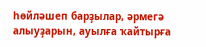һөйләшеп барҙылар, әрмегә алыуҙарын, ауылға ҡайтырға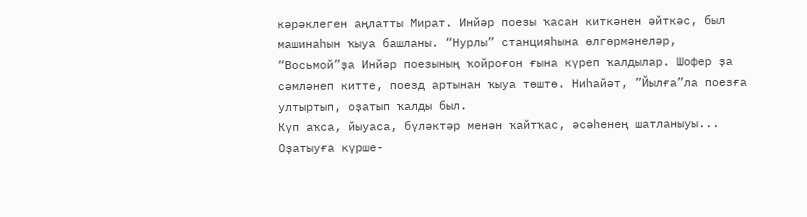кәрәклеген аңлатты Мират. Инйәр поезы ҡасан киткәнен әйткәс, был машинаһын ҡыуа башланы. “Нурлы” станцияһына өлгөрмәнеләр, “Восьмой”ҙа Инйәр поезының ҡойроғон ғына күреп ҡалдылар. Шофер ҙа сәмләнеп китте, поезд артынан ҡыуа төштө. Ниһайәт, ”Йылға”ла поезға ултыртып, оҙатып ҡалды был.
Күп аҡса, йыуаса, бүләктәр менән ҡайтҡас, әсәһенең шатланыуы... Оҙатыуға күрше-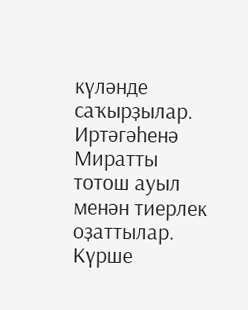күләнде саҡырҙылар. Иртәгәһенә Миратты тотош ауыл менән тиерлек оҙаттылар. Күрше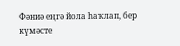Фәниә еңгә йола һаҡлап, бер күмәсте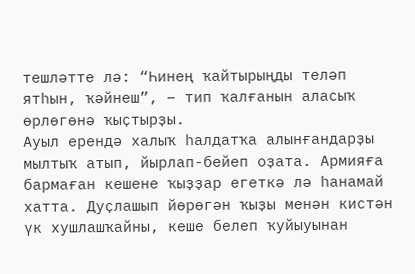тешләтте лә: “Һинең ҡайтырыңды теләп ятһын, ҡәйнеш”, – тип ҡалғанын аласыҡ өрлөгөнә ҡыҫтырҙы.
Ауыл ерендә халыҡ һалдатҡа алынғандарҙы мылтыҡ атып, йырлап-бейеп оҙата. Армияға бармаған кешене ҡыҙҙар егеткә лә һанамай хатта. Дуҫлашып йөрөгән ҡыҙы менән кистән үк хушлашҡайны, кеше белеп ҡуйыуынан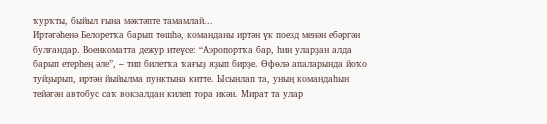ҡурҡты, быйыл ғына мәктәпте тамамлай...
Иртәгәһенә Белоретҡа барып төшһә, команданы иртән үк поезд менән ебәргән булғандар. Военкоматта дежур итеүсе: “Аэропортҡа бар, һин уларҙан алда барып етерһең әле”, – тип билетҡа ҡағыҙ яҙып бирҙе. Өфөлә апаларында йоҡо туйҙырып, иртән йыйылма пунктына китте. Ысынлап та, уның командаһын тейәгән автобус саҡ вокзалдан килеп тора икән. Мират та улар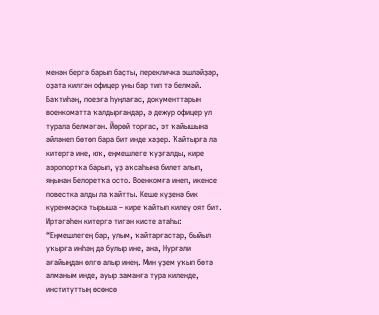менән бергә барып баҫты, перекличка эшләйҙәр, оҙата килгән офицер уны бар тип тә белмәй. Баҡтиһәң, поезға һуңлағас, документтарын военкоматта ҡалдырғандар, ә дежур офицер ул турала белмәгән. Йөрөй торғас, эт ҡайышына әйләнеп бөтөп бара бит инде хәҙер. Ҡайтырға ла китергә ине, юҡ, еңмешлеге ҡуҙғалды, кире аэропортҡа барып, үҙ аҡсаһына билет алып, яңынан Белоретҡа осто. Военкомға инеп, икенсе повестка алды ла ҡайтты. Кеше күҙенә бик күренмәҫкә тырыша – кире ҡайтып килеү оят бит. Иртәгәһен китергә тигән кисте атаһы: “Еңмешлегең бар, улым, ҡайтарғастар, быйыл уҡырға инһәң дә булыр ине, ана, Нурғәли ағайыңдан өлгө алыр инең. Мин үҙем уҡып бөтә алманым инде, ауыр заманға тура киленде, институттың өсөнсө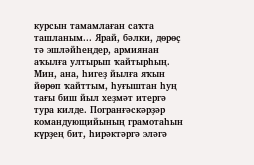курсын тамамлаған саҡта ташланым... Ярай, бәлки, дөрөҫ тә эшләйһеңдер, армиянан аҡылға ултырып ҡайтырһың. Мин, ана, һигеҙ йылға яҡын йөрөп ҡайттым, һуғыштан һуң тағы биш йыл хеҙмәт итергә тура килде. Погранғәскәрҙәр командующийының грамотаһын күрҙең бит, һирәктәргә эләгә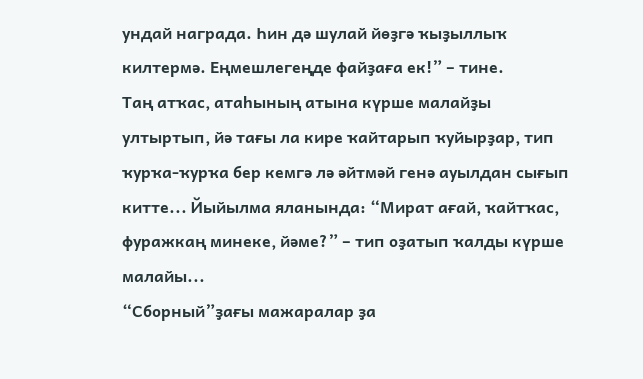ундай награда. Һин дә шулай йөҙгә ҡыҙыллыҡ килтермә. Еңмешлегеңде файҙаға ек!” – тине.
Таң атҡас, атаһының атына күрше малайҙы ултыртып, йә тағы ла кире ҡайтарып ҡуйырҙар, тип ҡурҡа-ҡурҡа бер кемгә лә әйтмәй генә ауылдан сығып китте... Йыйылма яланында: “Мират ағай, ҡайтҡас, фуражкаң минеке, йәме?” – тип оҙатып ҡалды күрше малайы...
“Сборный”ҙағы мажаралар ҙа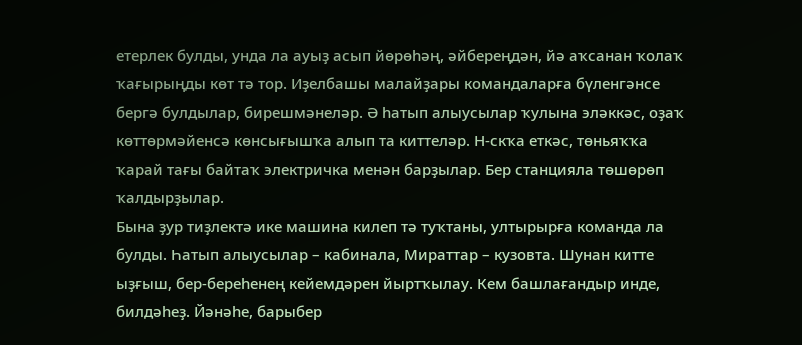етерлек булды, унда ла ауыҙ асып йөрөһәң, әйбереңдән, йә аҡсанан ҡолаҡ ҡағырыңды көт тә тор. Иҙелбашы малайҙары командаларға бүленгәнсе бергә булдылар, бирешмәнеләр. Ә һатып алыусылар ҡулына эләккәс, оҙаҡ көттөрмәйенсә көнсығышҡа алып та киттеләр. Н-скҡа еткәс, төньяҡҡа ҡарай тағы байтаҡ электричка менән барҙылар. Бер станцияла төшөрөп ҡалдырҙылар.
Бына ҙур тиҙлектә ике машина килеп тә туҡтаны, ултырырға команда ла булды. Һатып алыусылар – кабинала, Мираттар – кузовта. Шунан китте ыҙғыш, бер-береһенең кейемдәрен йыртҡылау. Кем башлағандыр инде, билдәһеҙ. Йәнәһе, барыбер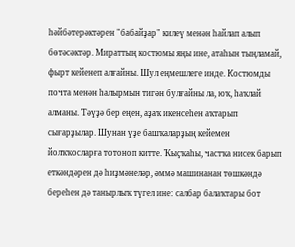һәйбәтерәктәрен "бабайҙар" килеү менән һайлап алып бөтәсәктәр. Мираттың костюмы яңы ине, атаһын тыңламай, фырт кейенеп алғайны. Шул еңмешлеге инде. Костюмды почта менән һалырмын тигән булғайны ла, юҡ, һаҡлай алманы. Тәүҙә бер еңен, аҙаҡ икенсеһен аҡтарып сығарҙылар. Шунан үҙе башҡаларҙың кейемен йолҡҡосларға тотоноп китте. Ҡыҫҡаһы, частҡа нисек барып еткәндәрен дә һиҙмәнеләр, әммә машинанан төшкәндә береһен дә танырлыҡ түгел ине: салбар балаҡтары бот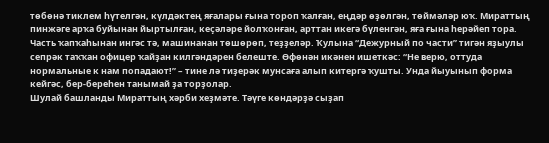төбөнә тиклем һүтелгән, күлдәктең яғалары ғына тороп ҡалған, еңдәр өҙөлгән, төймәләр юҡ. Мираттың пинжәге арҡа буйынан йыртылған, кеҫәләре йолҡонған, арттан икегә бүленгән, яға ғына һерәйеп тора. Часть ҡапҡаһынан ингәс тә, машинанан төшөрөп, теҙҙеләр. Ҡулына “Дежурный по части” тигән яҙыулы сепрәк таҡҡан офицер ҡайҙан килгәндәрен белеште. Өфөнән икәнен ишеткәс: “Не верю, оттуда нормальные к нам попадают!” – тине лә тиҙерәк мунсаға алып китергә ҡушты. Унда йыуынып форма кейгәс, бер-береһен танымай ҙа торҙолар.
Шулай башланды Мираттың хәрби хеҙмәте. Тәүге көндәрҙә сыҙап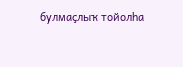булмаҫлыҡ тойолһа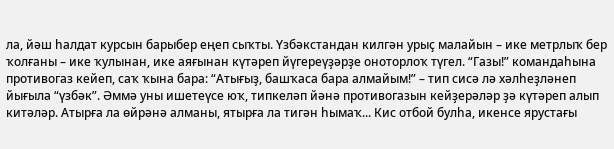ла, йәш һалдат курсын барыбер еңеп сыҡты. Үзбәкстандан килгән урыҫ малайын – ике метрлыҡ бер ҡолғаны – ике ҡулынан, ике аяғынан күтәреп йүгереүҙәрҙе оноторлоҡ түгел. “Газы!” командаһына противогаз кейеп, саҡ ҡына бара: “Атығыҙ, башҡаса бара алмайым!” – тип сисә лә хәлһеҙләнеп йығыла “үзбәк”. Әммә уны ишетеүсе юҡ, типкеләп йәнә противогазын кейҙерәләр ҙә күтәреп алып китәләр. Атырға ла өйрәнә алманы, ятырға ла тигән һымаҡ... Кис отбой булһа, икенсе ярустағы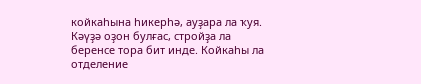койкаһына һикерһә, ауҙара ла ҡуя. Кәүҙә оҙон булғас, стройҙа ла беренсе тора бит инде. Койкаһы ла отделение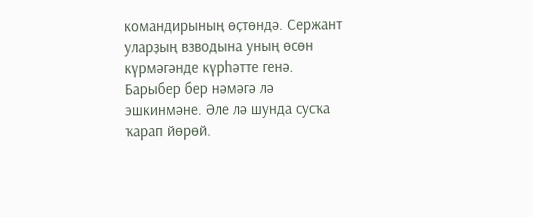командирының өҫтөндә. Сержант уларҙың взводына уның өсөн күрмәгәнде күрһәтте генә. Барыбер бер нәмәгә лә эшкинмәне. Әле лә шунда сусҡа ҡарап йөрөй.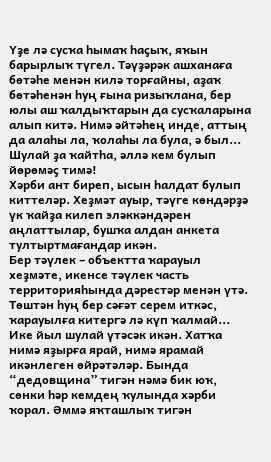Үҙе лә сусҡа һымаҡ һаҫыҡ, яҡын барырлыҡ түгел. Тәүҙәрәк ашханаға бөтәһе менән килә торғайны, аҙаҡ бөтәһенән һуң ғына ризыҡлана, бер юлы аш ҡалдыҡтарын да сусҡаларына алып китә. Нимә әйтәһең инде, аттың да алаһы ла, ҡолаһы ла була, ә был... Шулай ҙа ҡайтһа, әллә кем булып йөрөмәҫ тимә!
Хәрби ант биреп, ысын һалдат булып киттеләр. Хеҙмәт ауыр, тәүге көндәрҙә үк ҡайҙа килеп эләккәндәрен аңлаттылар, бушҡа алдан анкета тултыртмағандар икән.
Бер тәүлек – объектта ҡарауыл хеҙмәте, икенсе тәүлек часть территорияһында дәрестәр менән үтә. Төштән һуң бер сәғәт серем иткәс, ҡарауылға китергә лә күп ҡалмай... Ике йыл шулай үтәсәк икән. Хатҡа нимә яҙырға ярай, нимә ярамай икәнлеген өйрәтәләр. Бында “дедовщина” тигән нәмә бик юҡ, сөнки һәр кемдең ҡулында хәрби ҡорал. Әммә яҡташлыҡ тигән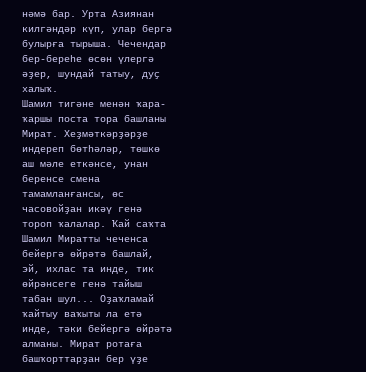нәмә бар. Урта Азиянан килгәндәр күп, улар бергә булырға тырыша. Чечендар бер-береһе өсөн үлергә әҙер, шундай татыу, дуҫ халыҡ.
Шамил тигәне менән ҡара-ҡаршы поста тора башланы Мират. Хеҙмәткәрҙәрҙе индереп бөтһәләр, төшкө аш мәле еткәнсе, унан беренсе смена тамамланғансы, өс часовойҙан икәү генә тороп ҡалалар. Ҡай саҡта Шамил Миратты чеченса бейергә өйрәтә башлай, эй, ихлас та инде, тик өйрәнсеге генә тайыш табан шул... Оҙаҡламай ҡайтыу ваҡыты ла етә инде, тәки бейергә өйрәтә алманы. Мират ротаға башҡорттарҙан бер үҙе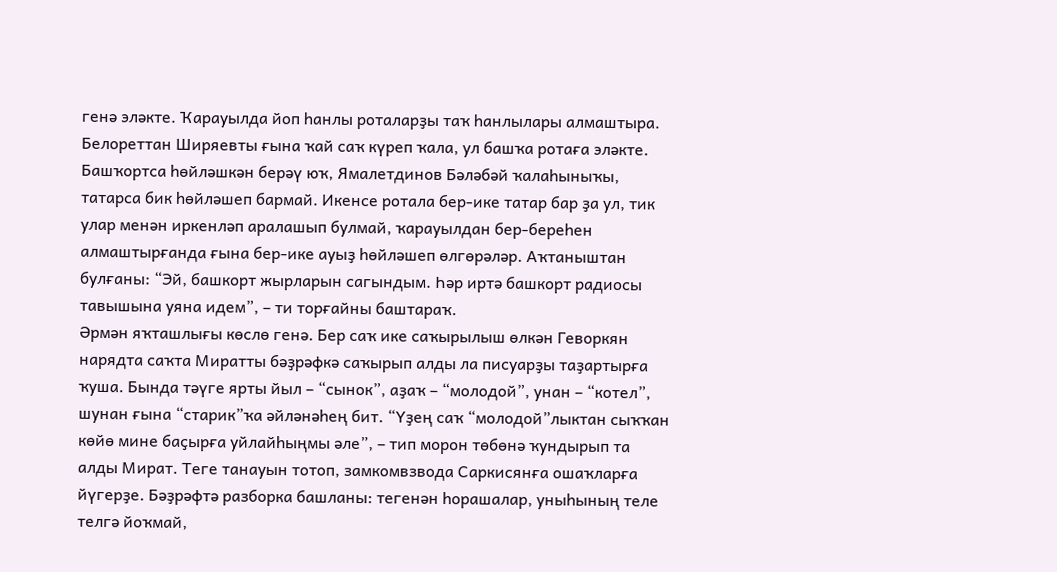генә эләкте. Ҡарауылда йоп һанлы роталарҙы таҡ һанлылары алмаштыра. Белореттан Ширяевты ғына ҡай саҡ күреп ҡала, ул башҡа ротаға эләкте. Башҡортса һөйләшкән берәү юҡ, Ямалетдинов Бәләбәй ҡалаһыныҡы, татарса бик һөйләшеп бармай. Икенсе ротала бер-ике татар бар ҙа ул, тик улар менән иркенләп аралашып булмай, ҡарауылдан бер-береһен алмаштырғанда ғына бер-ике ауыҙ һөйләшеп өлгөрәләр. Аҡтаныштан булғаны: “Эй, башкорт жырларын сагындым. Һәр иртә башкорт радиосы тавышына уяна идем”, – ти торғайны баштараҡ.
Әрмән яҡташлығы көслө генә. Бер саҡ ике саҡырылыш өлкән Геворкян нарядта саҡта Миратты бәҙрәфкә саҡырып алды ла писуарҙы таҙартырға ҡуша. Бында тәүге ярты йыл – “сынок”, аҙаҡ – “молодой”, унан – “котел”, шунан ғына “старик”ҡа әйләнәһең бит. “Үҙең саҡ “молодой”лыктан сыҡҡан көйө мине баҫырға уйлайһыңмы әле”, – тип морон төбөнә ҡундырып та алды Мират. Теге танауын тотоп, замкомвзвода Саркисянға ошаҡларға йүгерҙе. Бәҙрәфтә разборка башланы: тегенән һорашалар, уныһының теле телгә йоҡмай,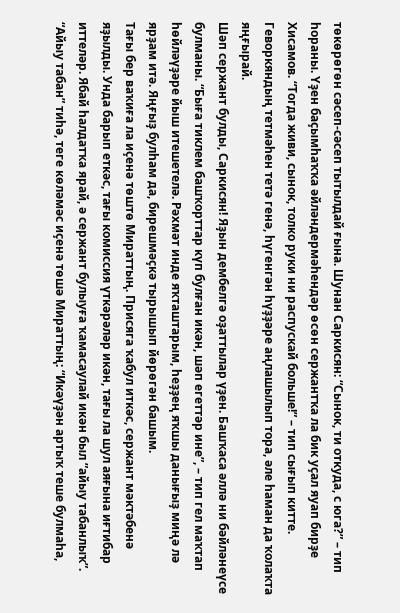төкөрөгөн сәсеп-сәсеп тытылдай ғына. Шунан Саркисян: “Сынок, ти откуда, с юга?” – тип һораны. Үҙен баҫымһаҡҡа әйләндермәһендәр өсөн сержантҡа ла бик уҫал яуап бирҙе Хисамов. “Тогда живи, сынок, толко руки ни распускай больше!” – тип сығып китте. Геворкяндың тетмәһен тетә генә, һүгенгән һүҙҙәре аңлашылып тора, әле һаман да ҡолаҡта яңғырай.
Шәп сержант булды, Саркисян! Яҙын дембелгә оҙаттылар үҙен. Башҡаса әллә ни бәйләнеүсе булманы. “Быға тиклем башҡорттар күп булған икән, шәп егеттәр ине”, – тип гел маҡтап һөйләүҙәре йыш итешетелә. Рәхмәт инде яҡташтарым, һеҙҙең яҡшы данығыҙ миңә лә ярҙам итә. Яңғыҙ булһам да, бирешмәҫкә тырышып йөрөгән башым.
Тағы бер ваҡиға ла иҫенә төштө Мираттың. Присяга ҡабул иткәс, сержант мәктәбенә яҙылды. Унда барып еткәс, тағы комиссия үткәрәләр икән, тағы ла шул аяғына иғтибар иттеләр. Ябай һалдатҡа ярай, ә сержант булыуға ҡамасаулай икән был ”айыу табанлыҡ”. “Айыу табан” тиһә, теге көләмәс иҫенә төшә Мираттың: “Икәүҙән артыҡ теше булмаһа,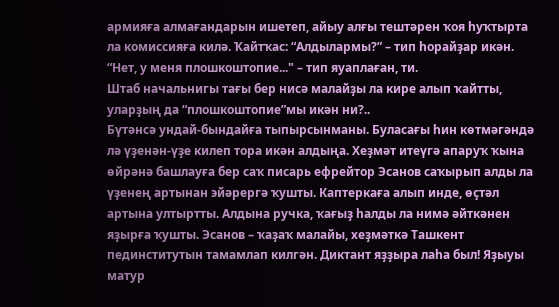армияға алмағандарын ишетеп, айыу алғы тештәрен ҡоя һуҡтырта ла комиссияға килә. Ҡайтҡас: “Алдылармы?” – тип һорайҙар икән. “Нет, у меня плошкоштопие..." – тип яуаплаған, ти.
Штаб начальнигы тағы бер нисә малайҙы ла кире алып ҡайтты, уларҙың да “плошкоштопие”мы икән ни?..
Бүтәнсә ундай-бындайға тыпырсынманы. Буласағы һин көтмәгәндә лә үҙенән-үҙе килеп тора икән алдыңа. Хеҙмәт итеүгә апаруҡ ҡына өйрәнә башлауға бер саҡ писарь ефрейтор Эсанов саҡырып алды ла үҙенең артынан эйәрергә ҡушты. Каптеркаға алып инде, өҫтәл артына ултыртты. Алдына ручка, ҡағыҙ һалды ла нимә әйткәнен яҙырға ҡушты. Эсанов – ҡаҙаҡ малайы, хеҙмәткә Ташкент пединститутын тамамлап килгән. Диктант яҙҙыра лаһа был! Яҙыуы матур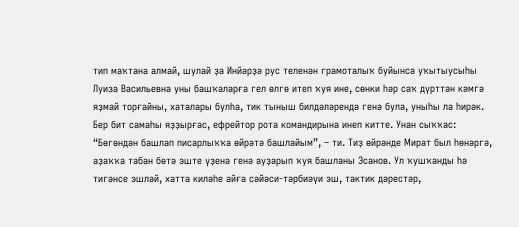тип маҡтана алмай, шулай ҙа Инйәрҙә рус теленән грамоталыҡ буйынса уҡытыусыһы Луиза Васильевна уны башҡаларға гел өлгө итеп ҡуя ине, сөнки һәр саҡ дүрттән кәмгә яҙмай торғайны, хаталары булһа, тик тыныш билдәләрендә генә була, уныһы ла һирәк. Бер бит самаһы яҙҙырғас, ефрейтор рота командирына инеп китте. Унан сыҡҡас: “Бөгөндән башлап писарлыҡҡа өйрәтә башлайым”, – ти. Тиҙ өйрәнде Мират был һөнәргә, аҙаҡҡа табан бөтә эште үҙенә генә ауҙарып ҡуя башланы Эсанов. Ул ҡушҡанды һә тигәнсе эшләй, хатта киләһе айға сәйәси-тәрбиәүи эш, тактик дәрестәр,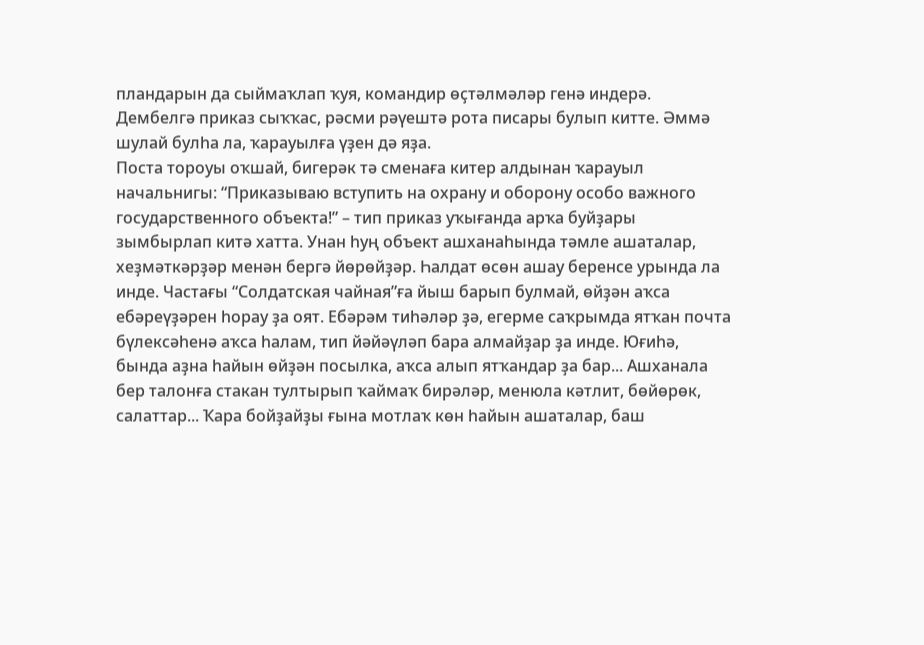пландарын да сыймаҡлап ҡуя, командир өҫтәлмәләр генә индерә. Дембелгә приказ сыҡҡас, рәсми рәүештә рота писары булып китте. Әммә шулай булһа ла, ҡарауылға үҙен дә яҙа.
Поста тороуы оҡшай, бигерәк тә сменаға китер алдынан ҡарауыл начальнигы: “Приказываю вступить на охрану и оборону особо важного государственного объекта!” – тип приказ уҡығанда арҡа буйҙары зымбырлап китә хатта. Унан һуң объект ашханаһында тәмле ашаталар, хеҙмәткәрҙәр менән бергә йөрөйҙәр. Һалдат өсөн ашау беренсе урында ла инде. Частағы “Солдатская чайная”ға йыш барып булмай, өйҙән аҡса ебәреүҙәрен һорау ҙа оят. Ебәрәм тиһәләр ҙә, егерме саҡрымда ятҡан почта бүлексәһенә аҡса һалам, тип йәйәүләп бара алмайҙар ҙа инде. Юғиһә, бында аҙна һайын өйҙән посылка, аҡса алып ятҡандар ҙа бар... Ашханала бер талонға стакан тултырып ҡаймаҡ бирәләр, менюла кәтлит, бөйөрөк, салаттар... Ҡара бойҙайҙы ғына мотлаҡ көн һайын ашаталар, баш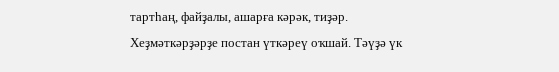тартһаң, файҙалы, ашарға кәрәк, тиҙәр.
Хеҙмәткәрҙәрҙе постан үткәреү оҡшай. Тәүҙә үк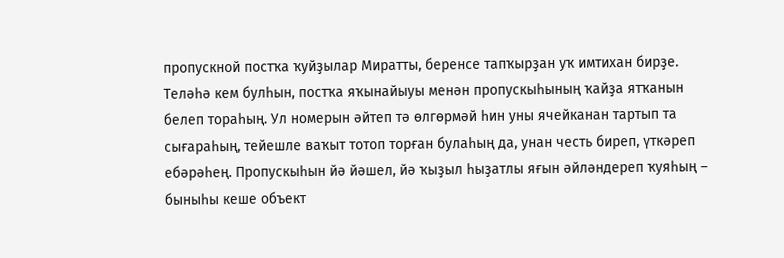пропускной постҡа ҡуйҙылар Миратты, беренсе тапҡырҙан уҡ имтихан бирҙе. Теләһә кем булһын, постҡа яҡынайыуы менән пропускыһының ҡайҙа ятҡанын белеп тораһың. Ул номерын әйтеп тә өлгөрмәй һин уны ячейканан тартып та сығараһың, тейешле ваҡыт тотоп торған булаһың да, унан честь биреп, үткәреп ебәрәһең. Пропускыһын йә йәшел, йә ҡыҙыл һыҙатлы яғын әйләндереп ҡуяһың – быныһы кеше объект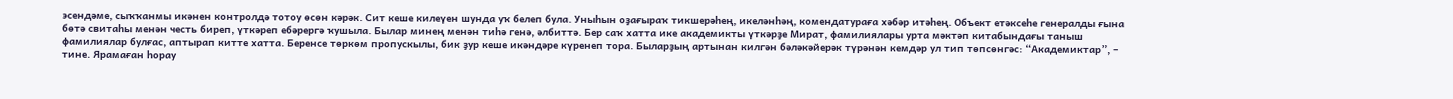эсендәме, сыҡҡанмы икәнен контролдә тотоу өсөн кәрәк. Сит кеше килеүен шунда уҡ белеп була. Уныһын оҙағыраҡ тикшерәһең, икеләнһәң, комендатураға хәбәр итәһең. Объект етәксеһе генералды ғына бөтә свитаһы менән честь биреп, үткәреп ебәрергә ҡушыла. Былар минең менән тиһә генә, әлбиттә. Бер саҡ хатта ике академикты үткәрҙе Мират, фамилиялары урта мәктәп китабындағы таныш фамилиялар булғас, аптырап китте хатта. Беренсе төркөм пропускылы, бик ҙур кеше икәндәре күренеп тора. Быларҙың артынан килгән бәләкәйерәк түрәнән кемдәр ул тип төпсөнгәс: “Академиктар”, – тине. Ярамаған һорау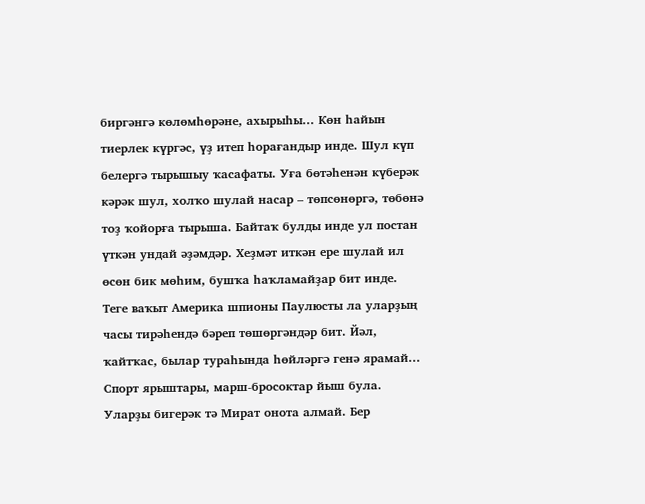биргәнгә көлөмһөрәне, ахырыһы... Көн һайын тиерлек күргәс, үҙ итеп һорағандыр инде. Шул күп белергә тырышыу ҡасафаты. Уға бөтәһенән күберәк кәрәк шул, холҡо шулай насар – төпсөнөргә, төбөнә тоҙ ҡойорға тырыша. Байтаҡ булды инде ул постан үткән ундай әҙәмдәр. Хеҙмәт иткән ере шулай ил өсөн бик мөһим, бушҡа һаҡламайҙар бит инде. Теге ваҡыт Америка шпионы Паулюсты ла уларҙың часы тирәһендә бәреп төшөргәндәр бит. Йәл, ҡайтҡас, былар тураһында һөйләргә генә ярамай...
Спорт ярыштары, марш-бросоктар йыш була. Уларҙы бигерәк тә Мират онота алмай. Бер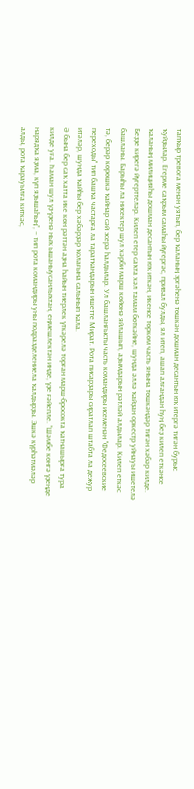тапҡыр тревога менән уятып, бер ҡаланың эргәһенә төшкән дошман десантын юҡ итергә тигән бурыс ҡуйҙылар. Егерме саҡрым самаһы йүгергәс, привал булды, ял итеп, ашап алғандан һуң беҙ килеп еткәнсе ҡаланың милицияһы дошман десантын юҡ иткән, икенсе төркөм часть янына төшкәндәр тигән хәбәр килде. Беҙҙе кирегә йүгерттеләр. Килеп етер саҡта хәл тамам бөткәйне, шунда әллә ҡайҙан оркестр уйнауы ишетелә башланы. Барыһы ла нисектер шул хәрби марш көйөнә яйлашып, аҙымдарын рәтләй алдылар. Килеп еткәс тә, берәр көрөшкә ҡайнар сәй эсерә һалдылар. Ул башланғысты часть командиры исеменән "Федосеевские переходы" тип башҡа частарға ла таратҡандарын ишетте Мират. Рота писарҙары сиратлап штабта ла дежур итәләр, шунда ҡайһы бер хәбәрҙәр ҡолағына салынып ҡала.
Ә бына бер саҡ хатта ике көн рәттән аҙна һайын тиерлек үткәрелә торған марш-бросокта ҡатнашырға тура килде уға. Һаман шул үҙ-үҙенә ныҡ ышаныусанлыҡтан, еңмешлектән инде, үҙе ғәйепле. “Шәмбе көнгә үҙеңде нарядҡа яҙма, күп яҙышаһың”, – тип рота командиры уны подразделениела ҡалдырҙы. Эшкә күрһәтмәләр алды, рота ҡарауылға киткәс,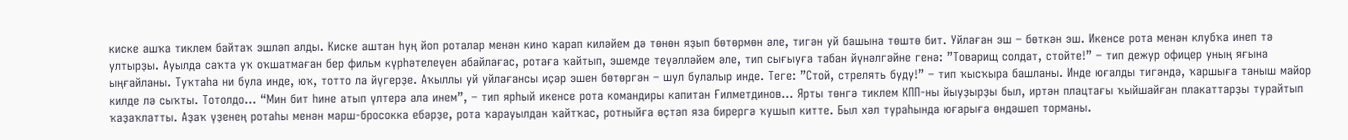киске ашҡа тиклем байтаҡ эшләп алды. Киске аштан һуң йоп роталар менән кино ҡарап киләйем дә төнөн яҙып бөтөрмөн әле, тигән уй башына төштө бит. Уйлаған эш – бөткән эш. Икенсе рота менән клубҡа инеп тә ултырҙы. Ауылда саҡта уҡ оҡшатмаған бер фильм күрһәтелеүен абайлағас, ротаға ҡайтып, эшемде теүәлләйем әле, тип сығыуға табан йүнәлгәйне генә: ”Товарищ солдат, стойте!” – тип дежур офицер уның яғына ыңғайланы. Туҡтаһа ни була инде, юҡ, тотто ла йүгерҙе. Аҡыллы уй уйлағансы иҫәр эшен бөтөргән – шул булалыр инде. Теге: ”Стой, стрелять буду!” – тип ҡысҡыра башланы. Инде юғалды тигәндә, ҡаршыға таныш майор килде лә сыҡты. Тотолдо... “Мин бит һине атып үлтерә ала инем”, – тип ярһый икенсе рота командиры капитан Ғилметдинов... Ярты төнгә тиклем КПП-ны йыуҙырҙы был, иртән плацтағы ҡыйшайған плакаттарҙы турайтып ҡаҙаҡлатты. Аҙаҡ үҙенең ротаһы менән марш-бросокка ебәрҙе, рота ҡарауылдан ҡайтҡас, ротныйға өҫтәп яза бирергә ҡушып китте. Был хәл тураһында юғарыға өндәшеп торманы.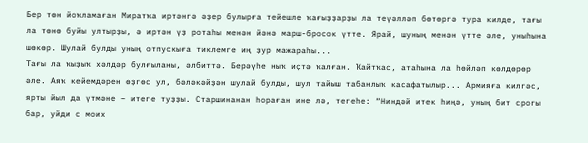Бер төн йоҡламаған Миратҡа иртәнгә әҙер булырға тейешле ҡағыҙҙарҙы ла теүәлләп бөтөргә тура килде, тағы ла төнө буйы ултырҙы, ә иртән үҙ ротаһы менән йәнә марш-бросок үтте. Ярай, шуның менән үтте әле, уныһына шөкөр. Шулай булды уның отпускыға тиклемге иң ҙур мажараһы...
Тағы ла ҡыҙыҡ хәлдәр булғыланы, әлбиттә. Берәүһе ныҡ иҫтә ҡалған. Ҡайтҡас, атаһына ла һөйләп көлдөрөр әле. Аяҡ кейемдәрен өҙгөс ул, бәләкәйҙән шулай булды, шул тайыш табанлыҡ касафатылыр... Армияға килгәс, ярты йыл да үтмәне – итеге туҙҙы. Старшинанан һораған ине лә, тегеһе: “Ниндәй итек һиңә, уның бит срогы бар, уйди с моих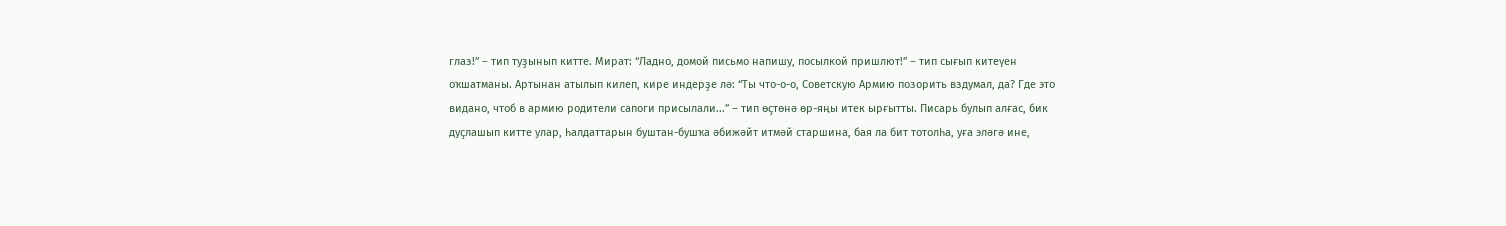глаз!” – тип туҙынып китте. Мират: “Ладно, домой письмо напишу, посылкой пришлют!” – тип сығып китеүен оҡшатманы. Артынан атылып килеп, кире индерҙе лә: “Ты что-о-о, Советскую Армию позорить вздумал, да? Где это видано, чтоб в армию родители сапоги присылали...” – тип өҫтөнә өр-яңы итек ырғытты. Писарь булып алғас, бик дуҫлашып китте улар, һалдаттарын буштан-бушҡа әбижәйт итмәй старшина, бая ла бит тотолһа, уға эләгә ине,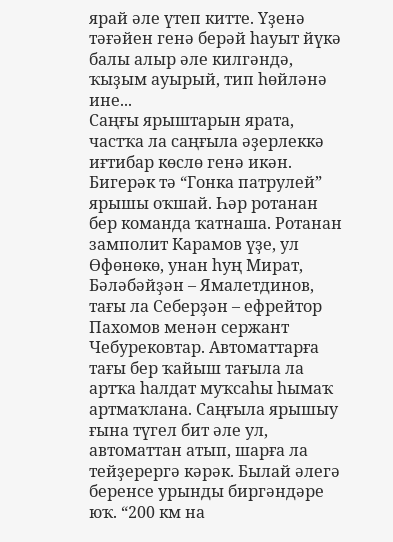ярай әле үтеп китте. Үҙенә тәғәйен генә берәй һауыт йүкә балы алыр әле килгәндә, ҡыҙым ауырый, тип һөйләнә ине...
Саңғы ярыштарын ярата, частҡа ла саңғыла әҙерлеккә иғтибар көслө генә икән. Бигерәк тә “Гонка патрулей” ярышы оҡшай. Һәр ротанан бер команда ҡатнаша. Ротанан замполит Карамов үҙе, ул Өфөнөкө, унан һуң Мират, Бәләбәйҙән – Ямалетдинов, тағы ла Себерҙән – ефрейтор Пахомов менән сержант Чебурековтар. Автоматтарға тағы бер ҡайыш тағыла ла артҡа һалдат муҡсаһы һымаҡ артмаҡлана. Саңғыла ярышыу ғына түгел бит әле ул, автоматтан атып, шарға ла тейҙерергә кәрәк. Былай әлегә беренсе урынды биргәндәре юҡ. “200 км на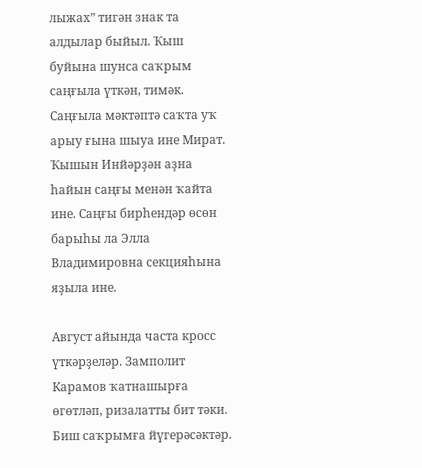лыжах” тигән знак та алдылар быйыл. Ҡыш буйына шунса саҡрым саңғыла үткән, тимәк. Саңғыла мәктәптә саҡта уҡ арыу ғына шыуа ине Мират. Ҡышын Инйәрҙән аҙна һайын саңғы менән ҡайта ине. Саңғы бирһендәр өсөн барыһы ла Элла Владимировна секцияһына яҙыла ине.

Август айында часта кросс үткәрҙеләр. Замполит Карамов ҡатнашырға өгөтләп, ризалатты бит тәки. Биш саҡрымға йүгерәсәктәр.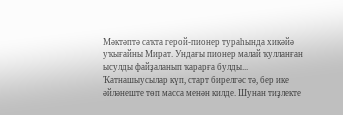Мәктәптә саҡта герой-пионер тураһында хикәйә уҡығайны Мират. Ундағы пионер малай ҡулланған ысулды файҙаланып ҡарарға булды...
Ҡатнашыусылар күп, старт бирелгәс тә, бер ике әйләнеште төп масса менән килде. Шунан тиҙлекте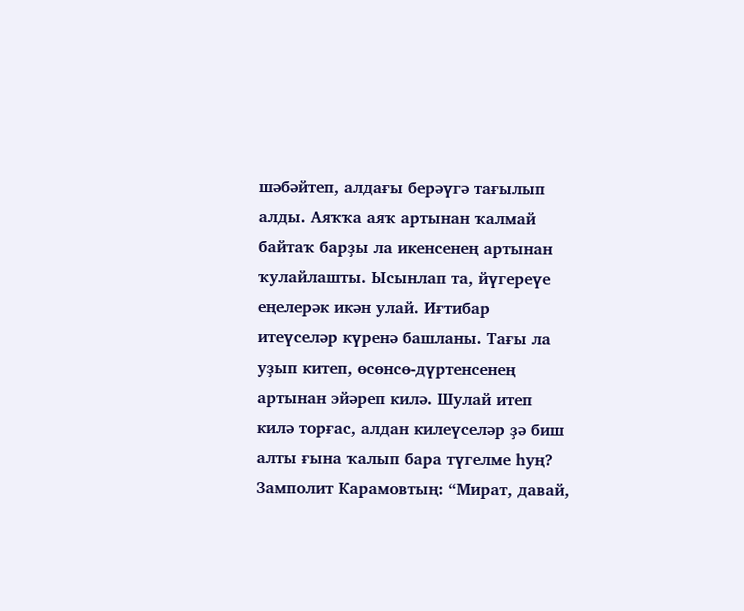шәбәйтеп, алдағы берәүгә тағылып алды. Аяҡҡа аяҡ артынан ҡалмай байтаҡ барҙы ла икенсенең артынан ҡулайлашты. Ысынлап та, йүгереүе еңелерәк икән улай. Иғтибар итеүселәр күренә башланы. Тағы ла уҙып китеп, өсөнсө-дүртенсенең артынан эйәреп килә. Шулай итеп килә торғас, алдан килеүселәр ҙә биш алты ғына ҡалып бара түгелме һуң? Замполит Карамовтың: “Мират, давай,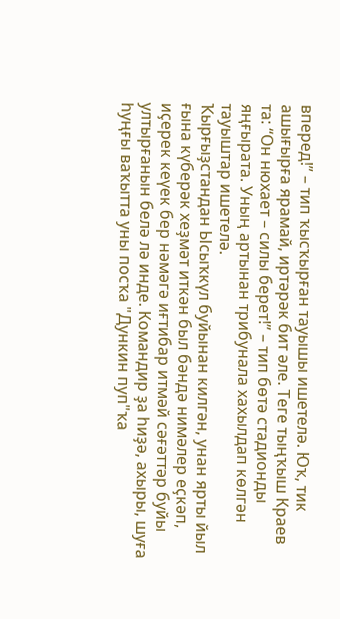вперед!” – тип ҡысҡырған тауышы ишетелә. Юҡ, тик ашығырға ярамай, иртәрәк бит әле. Теге тыңҡыш Краев та: “Он нюхает – силы берет!” – тип бөтә стадионды яңғырата. Уның артынан трибунала хахылдап көлгән тауыштар ишетелә.
Ҡырғыҙстандан Ысыҡкүл буйынан килгән, унан ярты йыл ғына күберәк хеҙмәт иткән был бәндә нимәлер еҫкәп, иҫерек кеүек бер нәмәгә иғтибар итмәй сәғәттәр буйы ултырғанын белә лә инде. Командир ҙа һиҙә, ахыры, шуға һуңғы ваҡытта уны посҡа "Дункин пуп"ҡа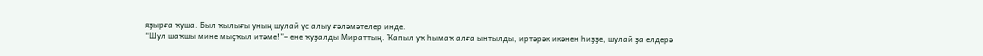яҙырға ҡуша. Был ҡылығы уның шулай үс алыу ғәләмәтелер инде.
“Шул шаҡшы мине мыҫҡыл итәме!”– ене ҡуҙалды Мираттың. Ҡапыл уҡ һымаҡ алға ынтылды, иртәрәк икәнен һиҙҙе, шулай ҙа елдерә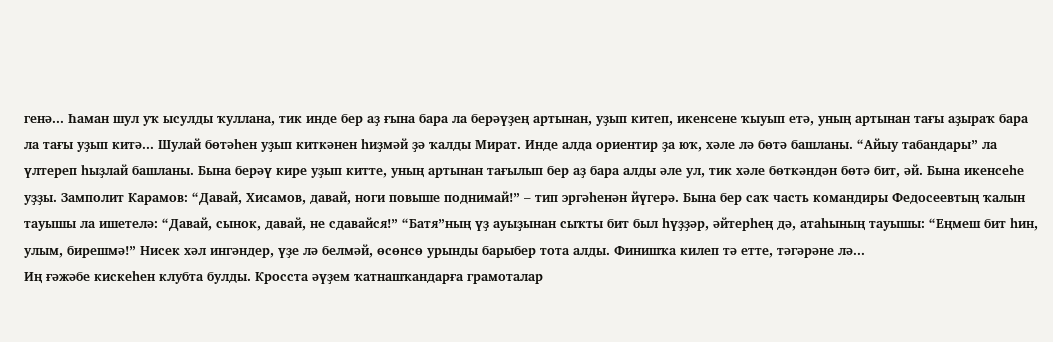генә... Һаман шул уҡ ысулды ҡуллана, тик инде бер аҙ ғына бара ла берәүҙең артынан, уҙып китеп, икенсене ҡыуып етә, уның артынан тағы аҙыраҡ бара ла тағы уҙып китә... Шулай бөтәһен уҙып киткәнен һиҙмәй ҙә ҡалды Мират. Инде алда ориентир ҙа юҡ, хәле лә бөтә башланы. “Айыу табандары” ла үлтереп һыҙлай башланы. Бына берәү кире уҙып китте, уның артынан тағылып бер аҙ бара алды әле ул, тик хәле бөткәндән бөтә бит, әй. Бына икенсеһе уҙҙы. Замполит Карамов: “Давай, Хисамов, давай, ноги повыше поднимай!” – тип эргәһенән йүгерә. Бына бер саҡ часть командиры Федосеевтың ҡалын тауышы ла ишетелә: “Давай, сынок, давай, не сдавайся!” “Батя”ның үҙ ауыҙынан сыҡты бит был һүҙҙәр, әйтерһең дә, атаһының тауышы: “Еңмеш бит һин, улым, бирешмә!” Нисек хәл ингәндер, үҙе лә белмәй, өсөнсө урынды барыбер тота алды. Финишҡа килеп тә етте, тәгәрәне лә...
Иң ғәжәбе кискеһен клубта булды. Кросста әүҙем ҡатнашҡандарға грамоталар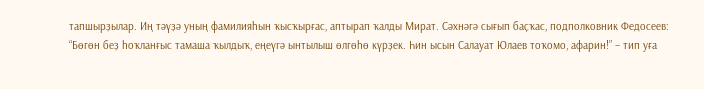тапшырҙылар. Иң тәүҙә уның фамилияһын ҡысҡырғас, аптырап ҡалды Мират. Сәхнәгә сығып баҫҡас, подполковник Федосеев: “Бөгөн беҙ һоҡланғыс тамаша ҡылдыҡ, еңеүгә ынтылыш өлгөһө күрҙек. Һин ысын Салауат Юлаев тоҡомо, афарин!” – тип уға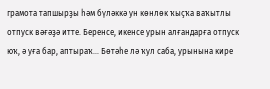грамота тапшырҙы һәм бүләккә ун көнлөк ҡыҫҡа ваҡытлы отпуск вәғәҙә итте. Беренсе, икенсе урын алғандарға отпуск юҡ, ә уға бар, аптыраҡ... Бөтәһе лә ҡул саба, урынына кире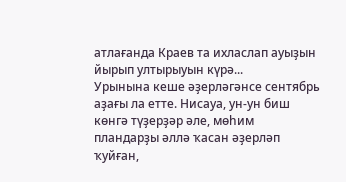атлағанда Краев та ихласлап ауыҙын йырып ултырыуын күрә...
Урынына кеше әҙерләгәнсе сентябрь аҙағы ла етте. Нисауа, ун-ун биш көнгә түҙерҙәр әле, мөһим пландарҙы әллә ҡасан әҙерләп ҡуйған,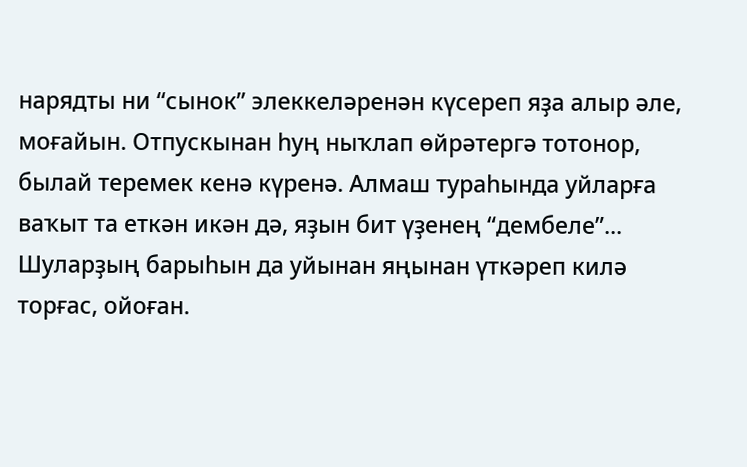нарядты ни “сынок” элеккеләренән күсереп яҙа алыр әле, моғайын. Отпускынан һуң ныҡлап өйрәтергә тотонор, былай теремек кенә күренә. Алмаш тураһында уйларға ваҡыт та еткән икән дә, яҙын бит үҙенең “дембеле”...
Шуларҙың барыһын да уйынан яңынан үткәреп килә торғас, ойоған.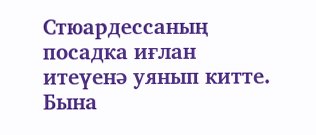Стюардессаның посадка иғлан итеүенә уянып китте. Бына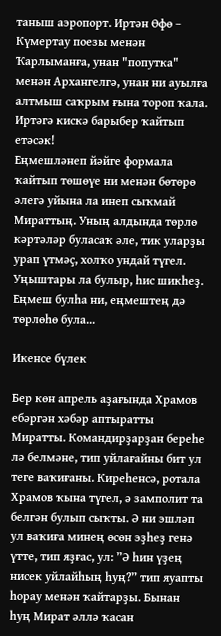таныш аэропорт. Иртән Өфө – Күмертау поезы менән Ҡарлыманға, унан "попутка" менән Архангелгә, унан ни ауылға алтмыш саҡрым ғына тороп ҡала. Иртәгә кискә барыбер ҡайтып етәсәк!
Еңмешләнеп йәйге формала ҡайтып төшөүе ни менән бөтөрө әлегә уйына ла инеп сыҡмай Мираттың. Уның алдында төрлө кәртәләр буласаҡ әле, тик уларҙы урап үтмәҫ, холҡо ундай түгел. Уңыштары ла булыр, һис шикһеҙ. Еңмеш булһа ни, еңмештең дә төрлөһө була...

Икенсе бүлек

Бер көн апрель аҙағында Храмов ебәргән хәбәр аптыратты Миратты. Командирҙарҙан береһе лә белмәне, тип уйлағайны бит ул теге ваҡиғаны. Киреһенсә, ротала Храмов ҡына түгел, ә замполит та белгән булып сыҡты. Ә ни эшләп ул ваҡиға минең өсөн эҙһеҙ генә үтте, тип яҙғас, ул: ”Ә һин үҙең нисек уйлайһың һуң?” тип яуапты һорау менән ҡайтарҙы. Бынан һуң Мират әллә ҡасан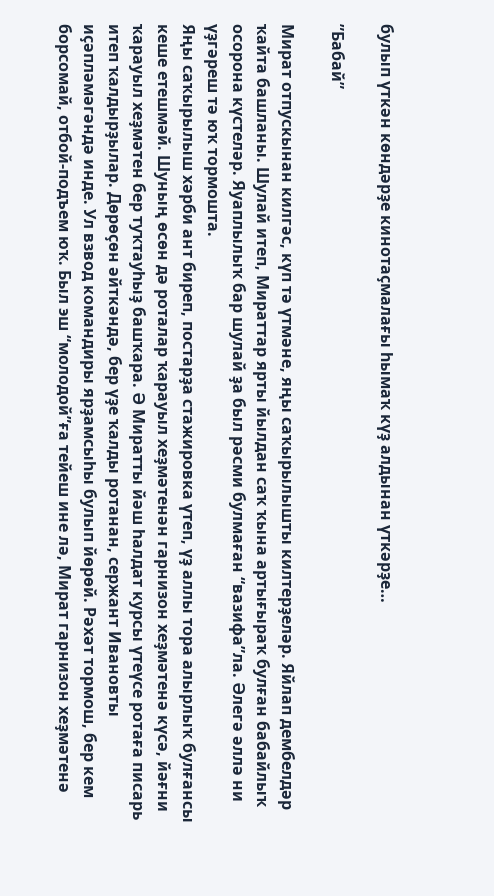булып үткән көндәрҙе кинотаҫмалағы һымаҡ күҙ алдынан үткәрҙе…

”Бабай”

Мират отпускынан килгәс, күп тә үтмәне, яңы саҡырылышты килтерҙеләр. Яйлап дембелдәр ҡайта башланы. Шулай итеп, Мираттар ярты йылдан саҡ ҡына артығыраҡ булған бабайлыҡ осорона күстеләр. Яуаплылыҡ бар шулай ҙа был рәсми булмаған “вазифа”ла. Әлегә әллә ни үҙгәреш тә юҡ тормошта.
Яңы саҡырылыш хәрби ант биреп, постарҙа стажировка үтеп, үҙ аллы тора алырлыҡ булғансы кеше етешмәй. Шуның өсөн дә роталар ҡарауыл хеҙмәтенән гарнизон хеҙмәтенә күсә, йәғни ҡарауыл хеҙмәтен бер туҡтауһыҙ башҡара. Ә Миратты йәш һалдат курсы үтеүсе ротаға писарь итеп ҡалдырҙылар. Дөрөҫөн әйткәндә, бер үҙе ҡалды ротанан, сержант Ивановты иҫәпләмәгәндә инде. Ул взвод командиры ярҙамсыһы булып йөрөй. Рәхәт тормош, бер кем борсомай, отбой-подъем юҡ. Был эш “молодой”ға тейеш ине лә, Мират гарнизон хеҙмәтенә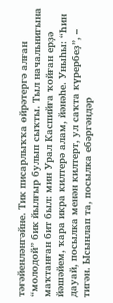тәғәйенләнгәйне. Тик писарлыҡҡа өйрәтергә алған “молодой” бик йылғыр булып сыҡты. Тыл начальнигына маҡтанған бит был: мин Урал Каспийға ҡойған ерҙә йәшәйем, ҡара икра килтерә алам, йәнәһе. Уныһы: “Һин дауай, посылка менән килтерт, ул саҡта күрербеҙ”, – тигән. Ысынлап та, посылка ебәргәндәр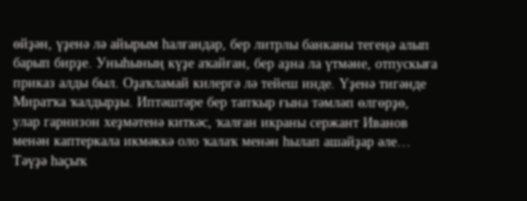өйҙән, үҙенә лә айырым һалғандар, бер литрлы банканы тегеңә алып барып бирҙе. Уныһының күҙе аҡайған, бер аҙна ла үтмәне, отпускыға приказ алды был. Оҙаҡламай килергә лә тейеш инде. Үҙенә тигәнде Миратҡа ҡалдырҙы. Иптәштәре бер тапҡыр ғына тәмләп өлгөрҙө, улар гарнизон хеҙмәтенә киткәс, ҡалған икраны сержант Иванов менән каптеркала икмәккә оло ҡалаҡ менән һылап ашайҙар әле… Тәүҙә һаҫыҡ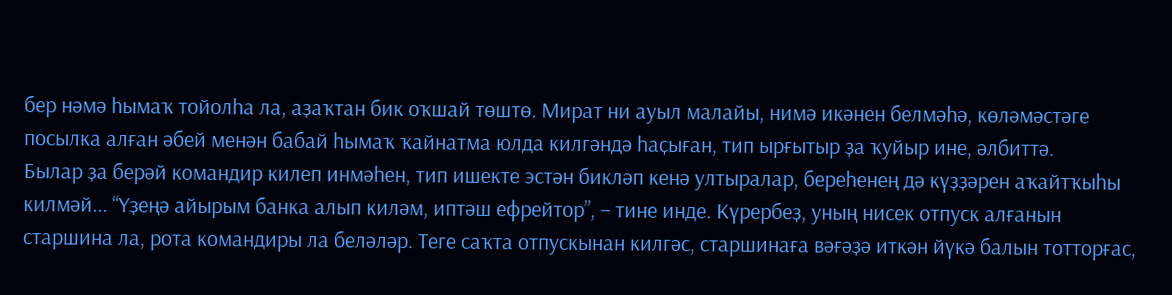бер нәмә һымаҡ тойолһа ла, аҙаҡтан бик оҡшай төштө. Мират ни ауыл малайы, нимә икәнен белмәһә, көләмәстәге посылка алған әбей менән бабай һымаҡ ҡайнатма юлда килгәндә һаҫыған, тип ырғытыр ҙа ҡуйыр ине, әлбиттә.
Былар ҙа берәй командир килеп инмәһен, тип ишекте эстән бикләп кенә ултыралар, береһенең дә күҙҙәрен аҡайтҡыһы килмәй... “Үҙеңә айырым банка алып киләм, иптәш ефрейтор”, – тине инде. Күрербеҙ, уның нисек отпуск алғанын старшина ла, рота командиры ла беләләр. Теге саҡта отпускынан килгәс, старшинаға вәғәҙә иткән йүкә балын тотторғас,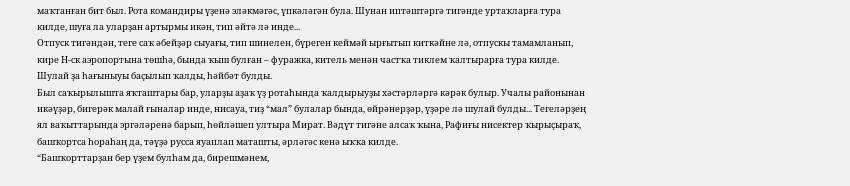маҡтанған бит был. Рота командиры үҙенә эләкмәгәс, үпкәләгән була. Шунан иптәштәргә тигәнде уртаҡларға тура килде, шуға ла уларҙан артырмы икән, тип әйтә лә инде...
Отпуск тигәндән, теге саҡ әбейҙәр сыуағы, тип шинелен, бүреген кеймәй ырғытып киткәйне лә, отпускы тамамланып, кире Н-ск аэропортына төшһә, бында ҡыш булған – фуражка, китель менән частҡа тиклем ҡалтырарға тура килде. Шулай ҙа һағыныуы баҫылып ҡалды, һәйбәт булды.
Был саҡырылышта яҡташтары бар, уларҙы аҙаҡ үҙ ротаһында ҡалдырыуҙы хәстәрләргә кәрәк булыр. Учалы районынан икәүҙәр, бигерәк малай ғыналар инде, нисауа, тиҙ “мал” булалар бында, өйрәнерҙәр, үҙәре лә шулай булды... Тегеләрҙең ял ваҡыттарында эргәләренә барып, һөйләшеп ултыра Мират. Вәдүт тигәне алсаҡ ҡына, Рафиғы нисектер ҡырыҫыраҡ, башҡортса һораһаң да, тәүҙә русса яуаплап маташты, әрләгәс кенә ыҡҡа килде.
“Башҡорттарҙан бер үҙем булһам да, бирешмәнем,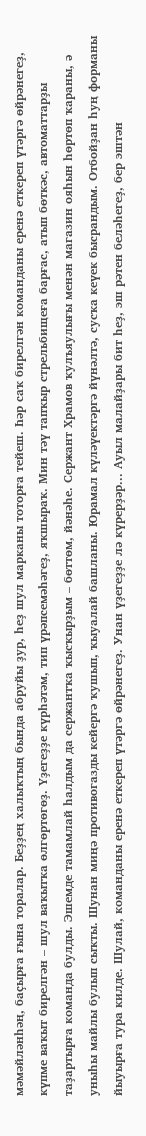мәмәйләнһәң, баҫырға ғына торалар. Беҙҙең халыҡтың бында абруйы ҙур, һеҙ шул марканы тоторға тейеш. Һәр саҡ бирелгән команданы еренә еткереп үтәргә өйрәнегеҙ, күпме ваҡыт бирелгән – шул ваҡытҡа өлгөртөгөҙ. Үҙегеҙҙе күрһәтәм, тип үрәпсемәһәгеҙ, яҡшыраҡ. Мин тәү тапҡыр стрельбищеға барғас, атып бөткәс, автоматтарҙы таҙартырға команда булды. Эшемде тамамлай һалдым да сержантҡа ҡысҡырҙым – бөттөм, йәнәһе. Сержант Храмов ҡулъяулығы менән магазин ояһын һөртөп ҡараны, ә уныһы майлы булып сыҡты. Шунан миңә противогазды кейергә ҡушып, ҡыуалай башланы. Юрамал күләүектәргә йүнәлтә, сусҡа кеүек бысрандым. Отбойҙан һуң форманы йыуырға тура килде. Шулай, команданы еренә еткереп үтәргә өйрәнегеҙ. Унан үҙегеҙҙе лә күрерҙәр... Ауыл малайҙары бит һеҙ, эш рәтен беләһегеҙ, бер эштән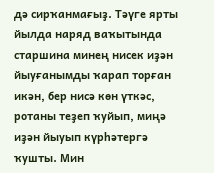дә сирҡанмағыҙ. Тәүге ярты йылда наряд ваҡытында старшина минең нисек иҙән йыуғанымды ҡарап торған икән, бер нисә көн үткәс, ротаны теҙеп ҡуйып, миңә иҙән йыуып күрһәтергә ҡушты. Мин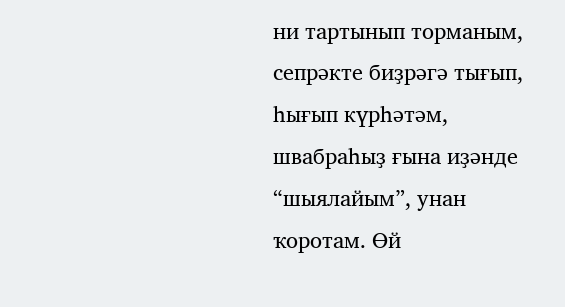ни тартынып торманым, сепрәкте биҙрәгә тығып, һығып күрһәтәм, швабраһыҙ ғына иҙәнде “шыялайым”, унан ҡоротам. Өй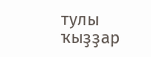тулы ҡыҙҙар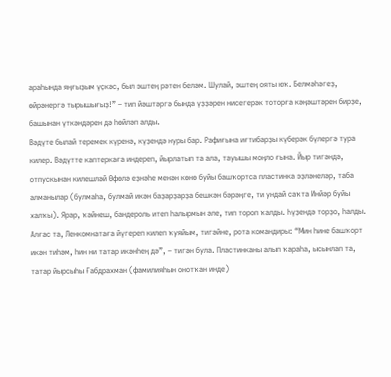араһында яңғыҙым үҫкәс, был эштең рәтен беләм. Шулай, эштең ояты юҡ. Белмәһәгеҙ, өйрәнергә тырышығыҙ!” – тип йәштәргә бында үҙҙәрен нисегерәк тоторға кәңәштәрен бирҙе, башынан үткәндәрен дә һөйләп алды.
Вәдүте былай теремек күренә, күҙендә нуры бар. Рафиғына иғтибарҙы күберәк бүлергә тура килер. Вәдүтте каптеркаға индереп, йырлатып та ала, тауышы моңло ғына. Йыр тигәндә, отпускынан килешләй Өфөлә еҙнәһе менән көнө буйы башҡортса пластинка эҙләнеләр, таба алманылар (булмаһа, булмай икән баҙарҙарҙа бешкән бәрәңге, ти ундай саҡта Инйәр буйы халҡы). Ярар, ҡәйнеш, бандероль итеп һалырмын әле, тип тороп ҡалды. Һүҙендә торҙо, һалды. Алғас та, Ленкомнатаға йүгереп килеп ҡуяйым, тигәйне, рота командиры: “Мин һине башҡорт икән тиһәм, һин ни татар икәнһең дә”, – тигән була. Пластинканы алып ҡараһа, ысынлап та, татар йырсыһы Ғабдрахман (фамилияһын онотҡан инде)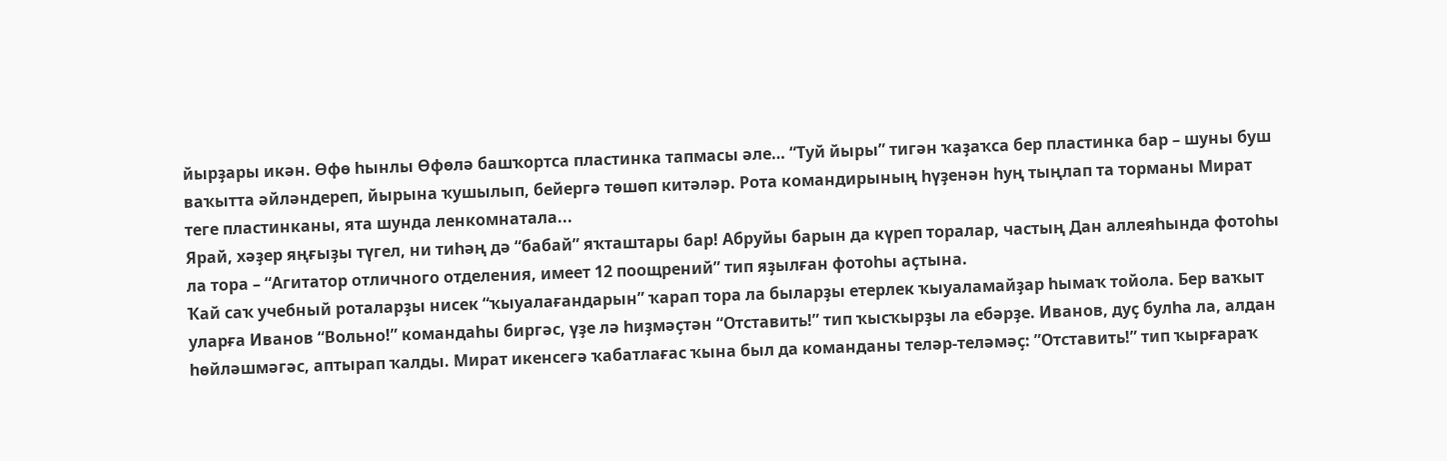йырҙары икән. Өфө һынлы Өфөлә башҡортса пластинка тапмасы әле… “Туй йыры” тигән ҡаҙаҡса бер пластинка бар – шуны буш ваҡытта әйләндереп, йырына ҡушылып, бейергә төшөп китәләр. Рота командирының һүҙенән һуң тыңлап та торманы Мират теге пластинканы, ята шунда ленкомнатала...
Ярай, хәҙер яңғыҙы түгел, ни тиһәң дә “бабай” яҡташтары бар! Абруйы барын да күреп торалар, частың Дан аллеяһында фотоһы ла тора – “Агитатор отличного отделения, имеет 12 поощрений” тип яҙылған фотоһы аҫтына.
Ҡай саҡ учебный роталарҙы нисек “ҡыуалағандарын” ҡарап тора ла быларҙы етерлек ҡыуаламайҙар һымаҡ тойола. Бер ваҡыт уларға Иванов “Вольно!” командаһы биргәс, үҙе лә һиҙмәҫтән “Отставить!” тип ҡысҡырҙы ла ебәрҙе. Иванов, дуҫ булһа ла, алдан һөйләшмәгәс, аптырап ҡалды. Мират икенсегә ҡабатлағас ҡына был да команданы теләр-теләмәҫ: ”Отставить!” тип ҡырғараҡ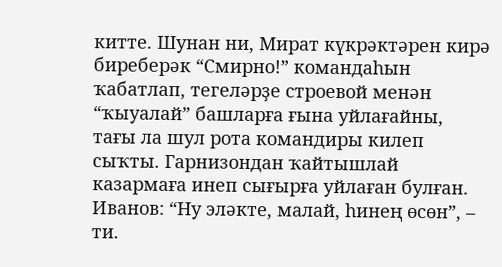китте. Шунан ни, Мират күкрәктәрен кирә биреберәк “Смирно!” командаһын ҡабатлап, тегеләрҙе строевой менән “ҡыуалай” башларға ғына уйлағайны, тағы ла шул рота командиры килеп сыҡты. Гарнизондан ҡайтышлай казармаға инеп сығырға уйлаған булған. Иванов: “Ну эләкте, малай, һинең өсөн”, – ти.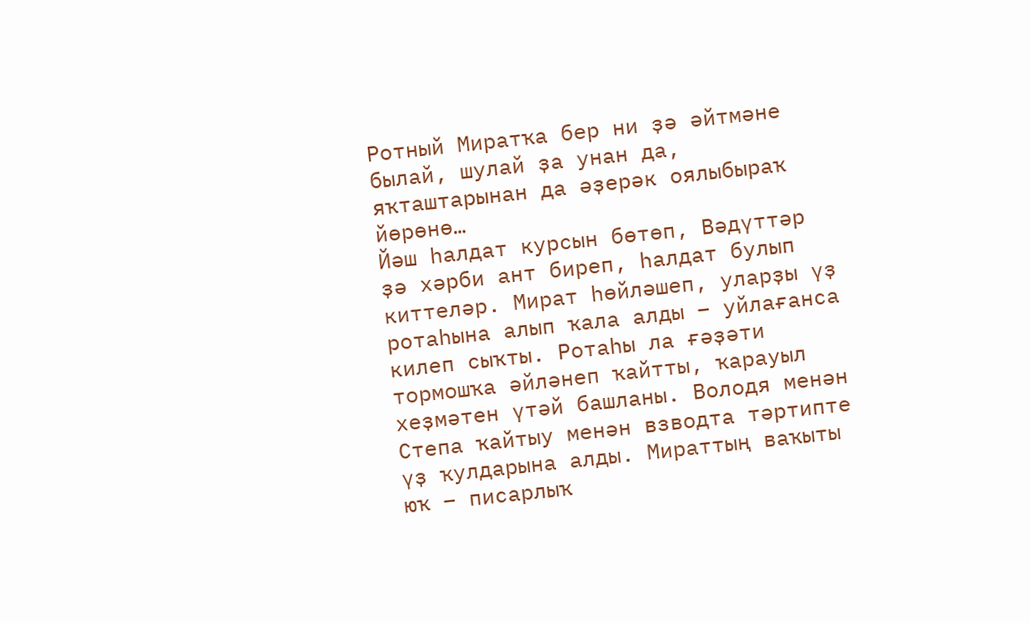Ротный Миратҡа бер ни ҙә әйтмәне былай, шулай ҙа унан да, яҡташтарынан да әҙерәк оялыбыраҡ йөрөнө…
Йәш һалдат курсын бөтөп, Вәдүттәр ҙә хәрби ант биреп, һалдат булып киттеләр. Мират һөйләшеп, уларҙы үҙ ротаһына алып ҡала алды – уйлағанса килеп сыҡты. Ротаһы ла ғәҙәти тормошҡа әйләнеп ҡайтты, ҡарауыл хеҙмәтен үтәй башланы. Володя менән Степа ҡайтыу менән взводта тәртипте үҙ ҡулдарына алды. Мираттың ваҡыты юҡ – писарлыҡ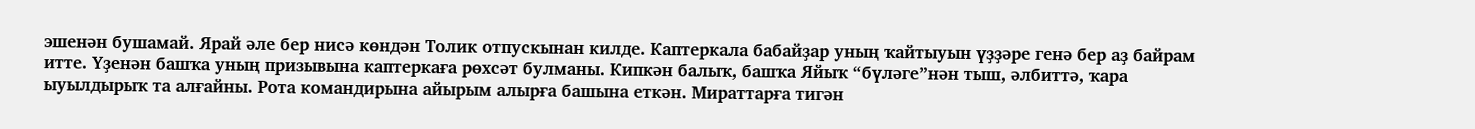эшенән бушамай. Ярай әле бер нисә көндән Толик отпускынан килде. Каптеркала бабайҙар уның ҡайтыуын үҙҙәре генә бер аҙ байрам итте. Үҙенән башҡа уның призывына каптеркаға рөхсәт булманы. Кипкән балыҡ, башҡа Яйыҡ “бүләге”нән тыш, әлбиттә, ҡара ыуылдырыҡ та алғайны. Рота командирына айырым алырға башына еткән. Мираттарға тигән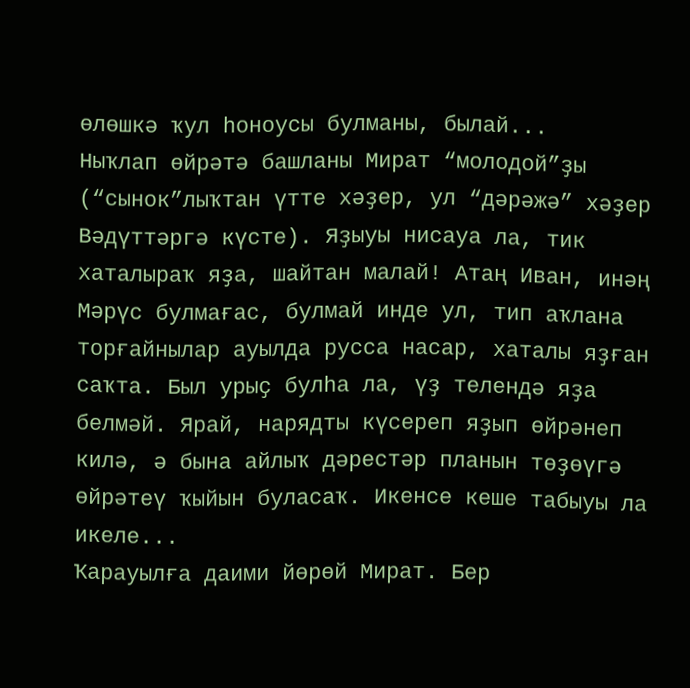өлөшкә ҡул һоноусы булманы, былай...
Ныҡлап өйрәтә башланы Мират “молодой”ҙы (“сынок”лыҡтан үтте хәҙер, ул “дәрәжә” хәҙер Вәдүттәргә күсте). Яҙыуы нисауа ла, тик хаталыраҡ яҙа, шайтан малай! Атаң Иван, инәң Мәрүс булмағас, булмай инде ул, тип аҡлана торғайнылар ауылда русса насар, хаталы яҙған саҡта. Был урыҫ булһа ла, үҙ телендә яҙа белмәй. Ярай, нарядты күсереп яҙып өйрәнеп килә, ә бына айлыҡ дәрестәр планын төҙөүгә өйрәтеү ҡыйын буласаҡ. Икенсе кеше табыуы ла икеле...
Ҡарауылға даими йөрөй Мират. Бер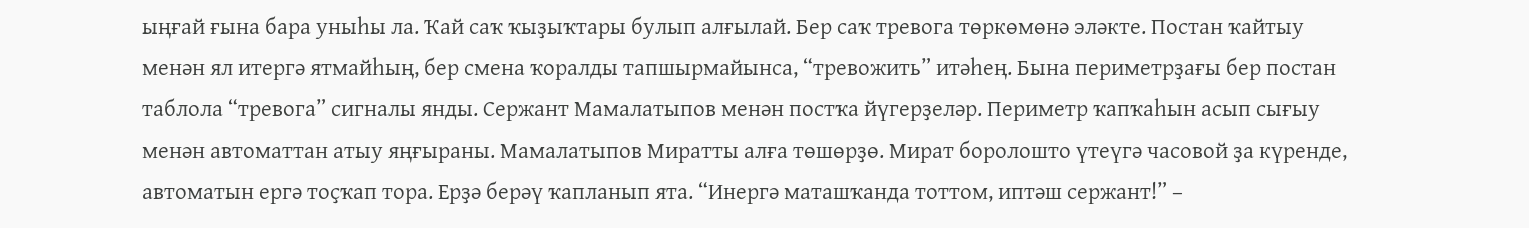ыңғай ғына бара уныһы ла. Ҡай саҡ ҡыҙыҡтары булып алғылай. Бер саҡ тревога төркөмөнә эләкте. Постан ҡайтыу менән ял итергә ятмайһың, бер смена ҡоралды тапшырмайынса, “тревожить” итәһең. Бына периметрҙағы бер постан таблола “тревога” сигналы янды. Сержант Мамалатыпов менән постҡа йүгерҙеләр. Периметр ҡапҡаһын асып сығыу менән автоматтан атыу яңғыраны. Мамалатыпов Миратты алға төшөрҙө. Мират боролошто үтеүгә часовой ҙа күренде, автоматын ергә тоҫҡап тора. Ерҙә берәү ҡапланып ята. “Инергә маташҡанда тоттом, иптәш сержант!” –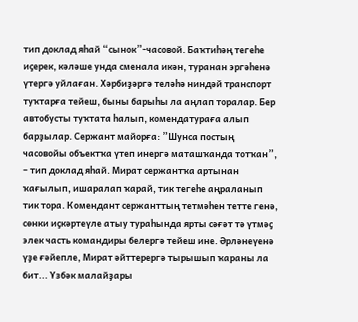тип доклад яһай “сынок”-часовой. Баҡтиһәң тегеһе иҫерек, кәләше унда сменала икән, туранан эргәһенә үтергә уйлаған. Хәрбиҙәргә теләһә ниндәй транспорт туҡтарға тейеш, быны барыһы ла аңлап торалар. Бер автобусты туҡтата һалып, комендатураға алып барҙылар. Сержант майорға: ”Шунса постың часовойы объектҡа үтеп инергә маташҡанда тотҡан”, – тип доклад яһай. Мират сержантҡа артынан ҡағылып, ишаралап ҡарай, тик тегеһе аңраланып тик тора. Комендант сержанттың тетмәһен тетте генә, сөнки иҫкәртеүле атыу тураһында ярты сәғәт тә үтмәҫ элек часть командиры белергә тейеш ине. Әрләнеүенә үҙе ғәйепле, Мират әйттерергә тырышып ҡараны ла бит... Үзбәк малайҙары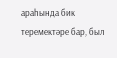араһында бик теремектәре бар, был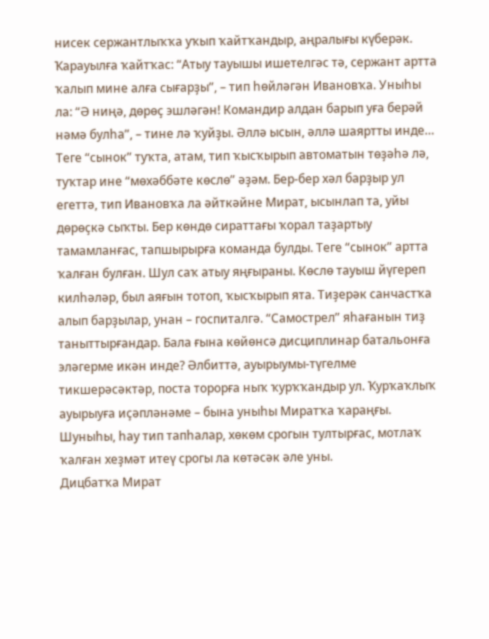нисек сержантлыҡҡа уҡып ҡайтҡандыр, аңралығы күберәк. Ҡарауылға ҡайтҡас: “Атыу тауышы ишетелгәс тә, сержант артта ҡалып мине алға сығарҙы”, – тип һөйләгән Ивановҡа. Уныһы ла: “Ә ниңә, дөрөҫ эшләгән! Командир алдан барып уға берәй нәмә булһа”, – тине лә ҡуйҙы. Әллә ысын, әллә шаяртты инде…
Теге “сынок” туҡта, атам, тип ҡысҡырып автоматын төҙәһә лә, туҡтар ине “мөхәббәте көслө” әҙәм. Бер-бер хәл барҙыр ул егеттә, тип Ивановҡа ла әйткәйне Мират, ысынлап та, уйы дөрөҫкә сыҡты. Бер көндө сираттағы ҡорал таҙартыу тамамланғас, тапшырырға команда булды. Теге “сынок” артта ҡалған булған. Шул саҡ атыу яңғыраны. Көслө тауыш йүгереп килһәләр, был аяғын тотоп, ҡысҡырып ята. Тиҙерәк санчастҡа алып барҙылар, унан – госпиталгә. “Самострел” яһағанын тиҙ таныттырғандар. Бала ғына көйөнсә дисциплинар батальонға эләгерме икән инде? Әлбиттә, ауырыумы-түгелме тикшерәсәктәр, поста торорға ныҡ ҡурҡҡандыр ул. Ҡурҡаҡлыҡ ауырыуға иҫәпләнәме – бына уныһы Миратҡа ҡараңғы. Шуныһы, һау тип тапһалар, хөкөм срогын тултырғас, мотлаҡ ҡалған хеҙмәт итеү срогы ла көтәсәк әле уны.
Дицбатҡа Мират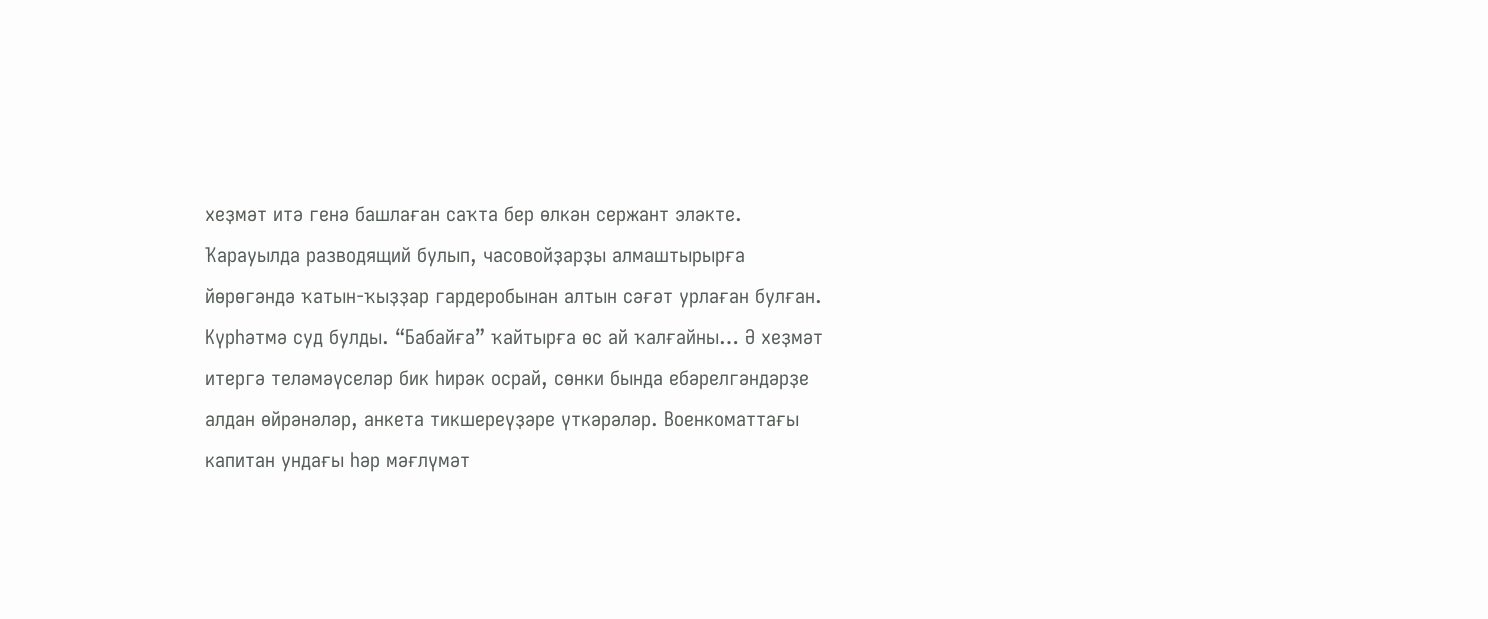хеҙмәт итә генә башлаған саҡта бер өлкән сержант эләкте. Ҡарауылда разводящий булып, часовойҙарҙы алмаштырырға йөрөгәндә ҡатын-ҡыҙҙар гардеробынан алтын сәғәт урлаған булған. Күрһәтмә суд булды. “Бабайға” ҡайтырға өс ай ҡалғайны… Ә хеҙмәт итергә теләмәүселәр бик һирәк осрай, сөнки бында ебәрелгәндәрҙе алдан өйрәнәләр, анкета тикшереүҙәре үткәрәләр. Военкоматтағы капитан ундағы һәр мәғлүмәт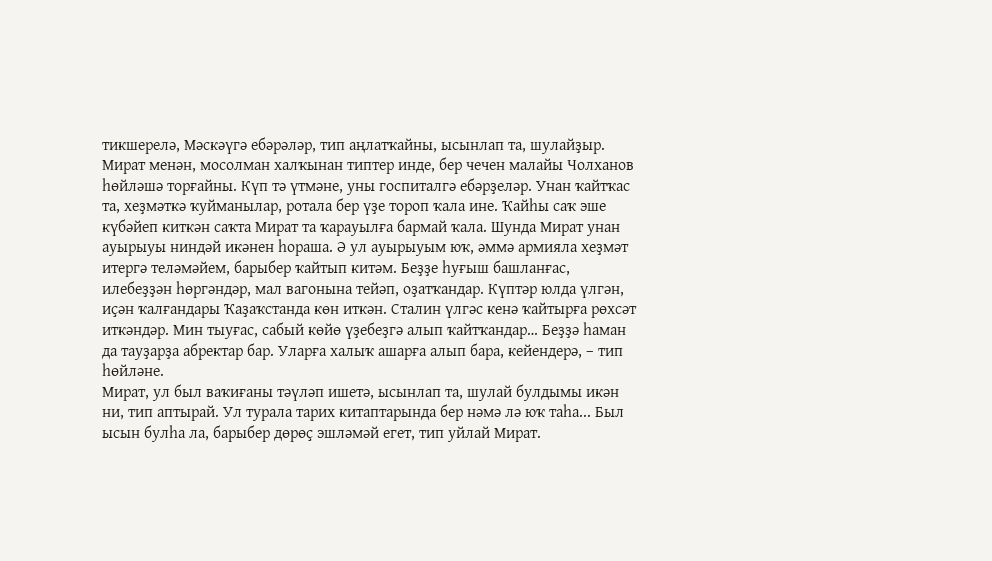тикшерелә, Мәскәүгә ебәрәләр, тип аңлатҡайны, ысынлап та, шулайҙыр.
Мират менән, мосолман халҡынан типтер инде, бер чечен малайы Чолханов һөйләшә торғайны. Күп тә үтмәне, уны госпиталгә ебәрҙеләр. Унан ҡайтҡас та, хеҙмәткә ҡуйманылар, ротала бер үҙе тороп ҡала ине. Ҡайһы саҡ эше күбәйеп киткән саҡта Мират та ҡарауылға бармай ҡала. Шунда Мират унан ауырыуы ниндәй икәнен һораша. Ә ул ауырыуым юҡ, әммә армияла хеҙмәт итергә теләмәйем, барыбер ҡайтып китәм. Беҙҙе һуғыш башланғас, илебеҙҙән һөргәндәр, мал вагонына тейәп, оҙатҡандар. Күптәр юлда үлгән, иҫән ҡалғандары Ҡаҙаҡстанда көн иткән. Сталин үлгәс кенә ҡайтырға рөхсәт иткәндәр. Мин тыуғас, сабый көйө үҙебеҙгә алып ҡайтҡандар… Беҙҙә һаман да тауҙарҙа абректар бар. Уларға халыҡ ашарға алып бара, кейендерә, – тип һөйләне.
Мират, ул был ваҡиғаны тәүләп ишетә, ысынлап та, шулай булдымы икән ни, тип аптырай. Ул турала тарих китаптарында бер нәмә лә юҡ таһа... Был ысын булһа ла, барыбер дөрөҫ эшләмәй егет, тип уйлай Мират.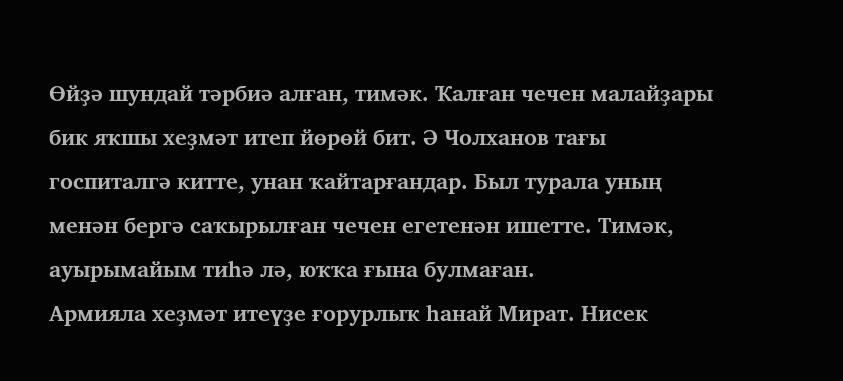Өйҙә шундай тәрбиә алған, тимәк. Ҡалған чечен малайҙары бик яҡшы хеҙмәт итеп йөрөй бит. Ә Чолханов тағы госпиталгә китте, унан ҡайтарғандар. Был турала уның менән бергә саҡырылған чечен егетенән ишетте. Тимәк, ауырымайым тиһә лә, юҡҡа ғына булмаған.
Армияла хеҙмәт итеүҙе ғорурлыҡ һанай Мират. Нисек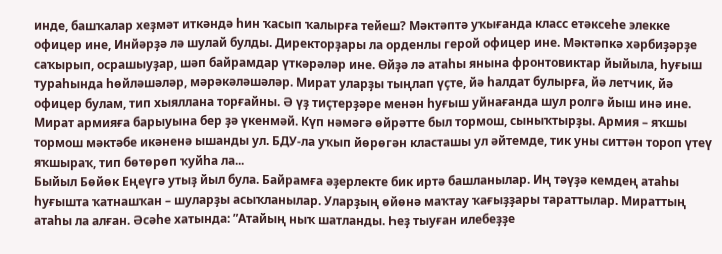инде, башҡалар хеҙмәт иткәндә һин ҡасып ҡалырға тейеш? Мәктәптә уҡығанда класс етәксеһе элекке офицер ине, Инйәрҙә лә шулай булды. Директорҙары ла орденлы герой офицер ине. Мәктәпкә хәрбиҙәрҙе саҡырып, осрашыуҙар, шәп байрамдар үткәрәләр ине. Өйҙә лә атаһы янына фронтовиктар йыйыла, һуғыш тураһында һөйләшәләр, мәрәкәләшәләр. Мират уларҙы тыңлап үҫте, йә һалдат булырға, йә летчик, йә офицер булам, тип хыяллана торғайны. Ә үҙ тиҫтерҙәре менән һуғыш уйнағанда шул ролгә йыш инә ине. Мират армияға барыуына бер ҙә үкенмәй. Күп нәмәгә өйрәтте был тормош, сыныҡтырҙы. Армия – яҡшы тормош мәктәбе икәненә ышанды ул. БДУ-ла уҡып йөрөгән класташы ул әйтемде, тик уны ситтән тороп үтеү яҡшыраҡ, тип бөтөрөп ҡуйһа ла...
Быйыл Бөйөк Еңеүгә утыҙ йыл була. Байрамға әҙерлекте бик иртә башланылар. Иң тәүҙә кемдең атаһы һуғышта ҡатнашҡан – шуларҙы асыҡланылар. Уларҙың өйөнә маҡтау ҡағыҙҙары тараттылар. Мираттың атаһы ла алған. Әсәһе хатында: ”Атайың ныҡ шатланды. Һеҙ тыуған илебеҙҙе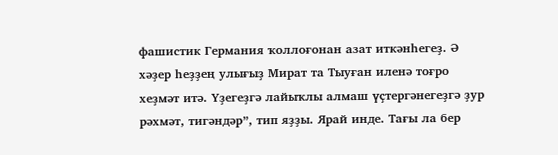фашистик Германия ҡоллоғонан азат иткәнһегеҙ. Ә хәҙер һеҙҙең улығыҙ Мират та Тыуған иленә тоғро хеҙмәт итә. Үҙегеҙгә лайыҡлы алмаш үҫтергәнегеҙгә ҙур рәхмәт, тигәндәр”, тип яҙҙы. Ярай инде. Тағы ла бер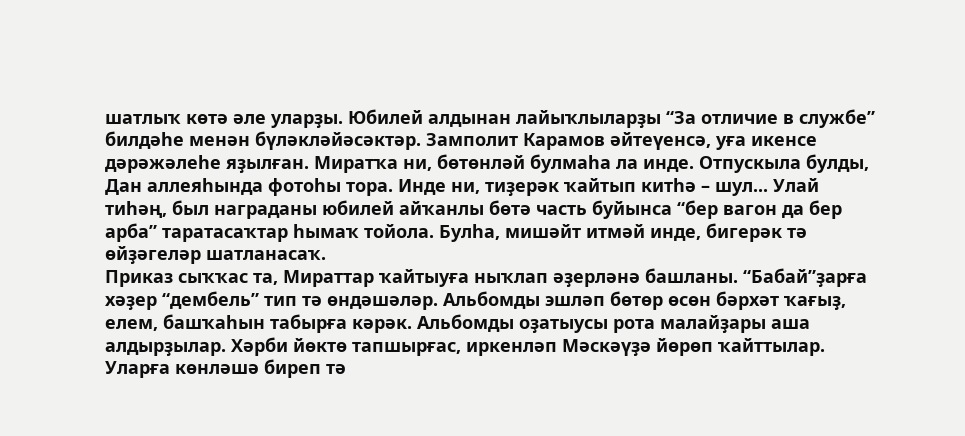шатлыҡ көтә әле уларҙы. Юбилей алдынан лайыҡлыларҙы “За отличие в службе” билдәһе менән бүләкләйәсәктәр. Замполит Карамов әйтеүенсә, уға икенсе дәрәжәлеһе яҙылған. Миратҡа ни, бөтөнләй булмаһа ла инде. Отпускыла булды, Дан аллеяһында фотоһы тора. Инде ни, тиҙерәк ҡайтып китһә – шул... Улай тиһәң, был награданы юбилей айҡанлы бөтә часть буйынса “бер вагон да бер арба” таратасаҡтар һымаҡ тойола. Булһа, мишәйт итмәй инде, бигерәк тә өйҙәгеләр шатланасаҡ.
Приказ сыҡҡас та, Мираттар ҡайтыуға ныҡлап әҙерләнә башланы. “Бабай”ҙарға хәҙер “дембель” тип тә өндәшәләр. Альбомды эшләп бөтөр өсөн бәрхәт ҡағыҙ, елем, башҡаһын табырға кәрәк. Альбомды оҙатыусы рота малайҙары аша алдырҙылар. Хәрби йөктө тапшырғас, иркенләп Мәскәүҙә йөрөп ҡайттылар. Уларға көнләшә биреп тә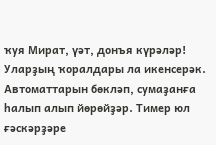ҡуя Мират, үәт, донъя күрәләр! Уларҙың ҡоралдары ла икенсерәк. Автоматтарын бөкләп, сумаҙанға һалып алып йөрөйҙәр. Тимер юл ғәскәрҙәре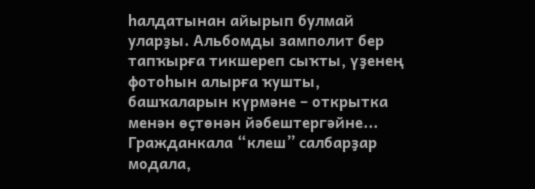һалдатынан айырып булмай уларҙы. Альбомды замполит бер тапҡырға тикшереп сыҡты, үҙенең фотоһын алырға ҡушты, башҡаларын күрмәне – открытка менән өҫтөнән йәбештергәйне...
Гражданкала “клеш” салбарҙар модала,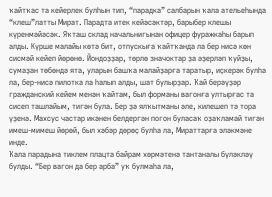ҡайтҡас та кейерлек булһын тип, “парадка” салбарын ҡала ательеһында “клеш”латты Мират. Парадта итек кейәсәктәр, барыбер клешы күренмәйәсәк. Яҡташ склад начальнигынан офицер фуражкаһы барып алды. Күрше малайы көтә бит, отпускыға ҡайтҡанда ла бер нисә көн сисмәй кейеп йөрөнө. Йондоҙҙар, төрлө значоктар ҙа әҙерләп ҡуйҙы, сумаҙан төбөндә ята, уларын башҡа малайҙарға таратыр, иҫкерәк булһа ла, бер-нисә пилотка ла һалып алды, шат булырҙар. Ҡай берәүҙәр гражданский кейем менән ҡайтам, был форманы вагонға ултырғас та сисеп ташлайым, тигән була. Бер ҙә ялҡытманы әле, килешеп тә тора үҙенә. Махсус частар икәнен белдергән погон буласаҡ оҙаҡламай тигән имеш-мимеш йөрөй, был хәбәр дөрөҫ булһа ла, Мираттарға эләкмәне инде.
Ҡала парадына тиклем плацта байрам хөрмәтенә тантаналы бүләкләү булды. “Бер вагон да бер арба” уҡ булмаһа ла,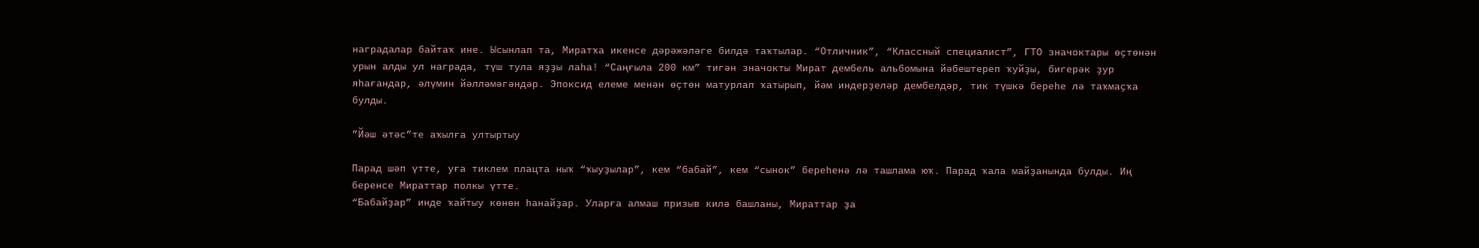наградалар байтаҡ ине. Ысынлап та, Миратҡа икенсе дәрәжәләге билдә таҡтылар. “Отличник”, “Классный специалист”, ГТО значоктары өҫтөнән урын алды ул награда, түш тула яҙҙы лаһа! “Саңғыла 200 км” тигән значокты Мират дембель альбомына йәбештереп ҡуйҙы, бигерәк ҙур яһағандар, әлүмин йәлләмәгәндәр. Эпоксид елеме менән өҫтөн матурлап ҡатырып, йәм индерҙеләр дембелдәр, тик түшкә береһе лә таҡмаҫҡа булды.

”Йәш әтәс”те аҡылға ултыртыу

Парад шәп үтте, уға тиклем плацта ныҡ “ҡыуҙылар”, кем “бабай”, кем “сынок” береһенә лә ташлама юҡ. Парад ҡала майҙанында булды. Иң беренсе Мираттар полкы үтте.
“Бабайҙар” инде ҡайтыу көнөн һанайҙар. Уларға алмаш призыв килә башланы, Мираттар ҙа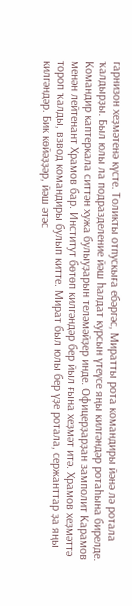гарнизон хеҙмәтенә күсте. Толикты отпускыға ебәргәс, Миратты рота командиры йәнә лә ротала ҡалдырҙы. Был юлы ла подразделение йәш һалдат курсын үтеүсе яңы килгәндәр ротаһына бирелде. Командир каптеркала ситтән хужа булыуҙарын теләмәйҙер инде. Офицерҙарҙан замполит Карамов менән лейтенант Храмов бар. Институт бөтөп килгәндәр бер йыл ғына хеҙмәт итә. Храмов хеҙмәттә тороп ҡалды, взвод командиры булып китте. Мират был юлы бер үҙе ротала, сержанттар ҙа яңы килгәндәр. Бик көйәҙҙәр, йәш әтәс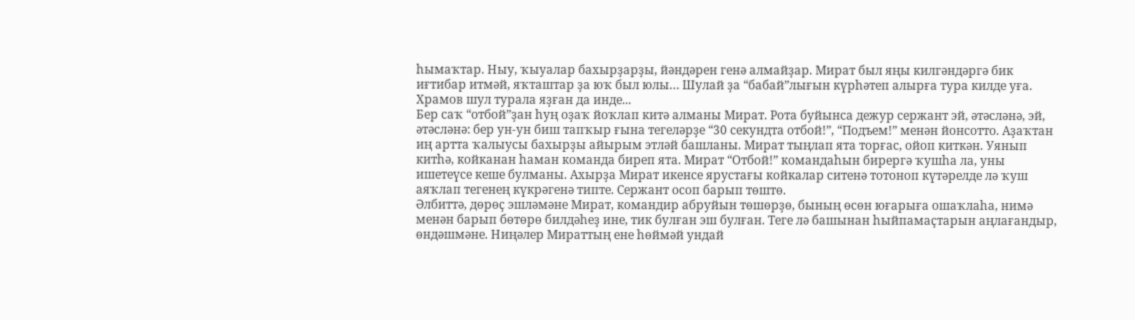һымаҡтар. Ныу, ҡыуалар бахырҙарҙы, йәндәрен генә алмайҙар. Мират был яңы килгәндәргә бик иғтибар итмәй, яҡташтар ҙа юҡ был юлы… Шулай ҙа “бабай”лығын күрһәтеп алырға тура килде уға. Храмов шул турала яҙған да инде...
Бер саҡ “отбой”ҙан һуң оҙаҡ йоҡлап китә алманы Мират. Рота буйынса дежур сержант эй, әтәсләнә, эй, әтәсләнә: бер ун-ун биш тапҡыр ғына тегеләрҙе “30 секундта отбой!”, “Подъем!” менән йонсотто. Аҙаҡтан иң артта ҡалыусы бахырҙы айырым этләй башланы. Мират тыңлап ята торғас, ойоп киткән. Уянып китһә, койканан һаман команда биреп ята. Мират “Отбой!” командаһын бирергә ҡушһа ла, уны ишетеүсе кеше булманы. Ахырҙа Мират икенсе ярустағы койкалар ситенә тотоноп күтәрелде лә ҡуш аяҡлап тегенең күкрәгенә типте. Сержант осоп барып төштө.
Әлбиттә, дөрөҫ эшләмәне Мират, командир абруйын төшөрҙө, бының өсөн юғарыға ошаҡлаһа, нимә менән барып бөтөрө билдәһеҙ ине, тик булған эш булған. Теге лә башынан һыйпамаҫтарын аңлағандыр, өндәшмәне. Ниңәлер Мираттың ене һөймәй ундай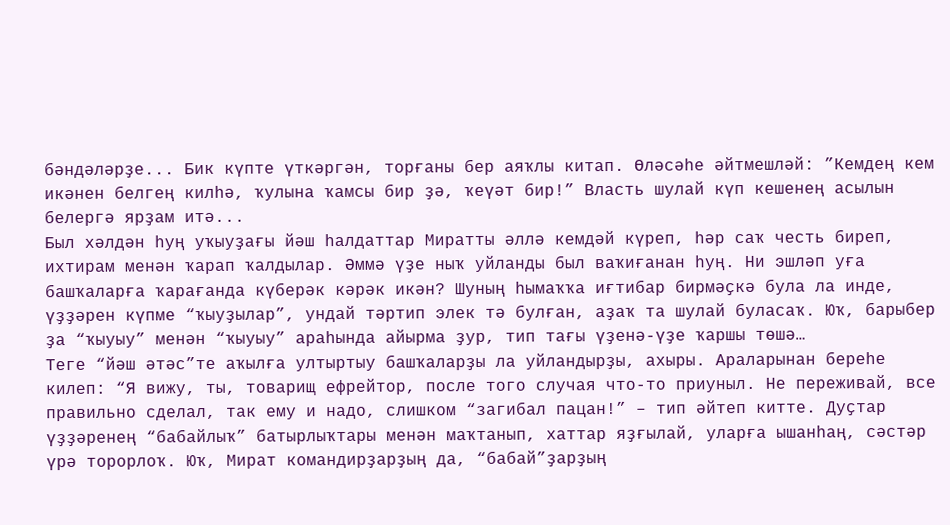бәндәләрҙе... Бик күпте үткәргән, торғаны бер аяҡлы китап. Өләсәһе әйтмешләй: ”Кемдең кем икәнен белгең килһә, ҡулына ҡамсы бир ҙә, ҡеүәт бир!” Власть шулай күп кешенең асылын белергә ярҙам итә...
Был хәлдән һуң уҡыуҙағы йәш һалдаттар Миратты әллә кемдәй күреп, һәр саҡ честь биреп, ихтирам менән ҡарап ҡалдылар. Әммә үҙе ныҡ уйланды был ваҡиғанан һуң. Ни эшләп уға башҡаларға ҡарағанда күберәк кәрәк икән? Шуның һымаҡҡа иғтибар бирмәҫкә була ла инде, үҙҙәрен күпме “ҡыуҙылар”, ундай тәртип элек тә булған, аҙаҡ та шулай буласаҡ. Юҡ, барыбер ҙа “ҡыуыу” менән “ҡыуыу” араһында айырма ҙур, тип тағы үҙенә-үҙе ҡаршы төшә…
Теге “йәш әтәс”те аҡылға ултыртыу башҡаларҙы ла уйландырҙы, ахыры. Араларынан береһе килеп: “Я вижу, ты, товарищ ефрейтор, после того случая что-то приуныл. Не переживай, все правильно сделал, так ему и надо, слишком “загибал пацан!” – тип әйтеп китте. Дуҫтар үҙҙәренең “бабайлыҡ” батырлыҡтары менән маҡтанып, хаттар яҙғылай, уларға ышанһаң, сәстәр үрә торорлоҡ. Юҡ, Мират командирҙарҙың да, “бабай”ҙарҙың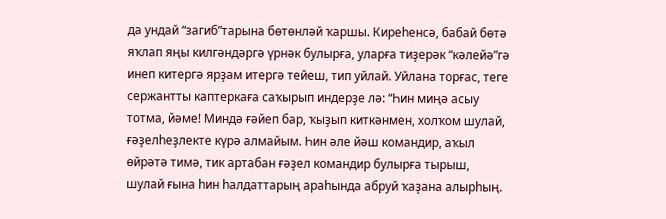да ундай “загиб”тарына бөтөнләй ҡаршы. Киреһенсә, бабай бөтә яҡлап яңы килгәндәргә үрнәк булырға, уларға тиҙерәк “кәлейә”гә инеп китергә ярҙам итергә тейеш, тип уйлай. Уйлана торғас, теге сержантты каптеркаға саҡырып индерҙе лә: “Һин миңә асыу тотма, йәме! Миндә ғәйеп бар, ҡыҙып киткәнмен, холҡом шулай, ғәҙелһеҙлекте күрә алмайым. Һин әле йәш командир, аҡыл өйрәтә тимә, тик артабан ғәҙел командир булырға тырыш, шулай ғына һин һалдаттарың араһында абруй ҡаҙана алырһың.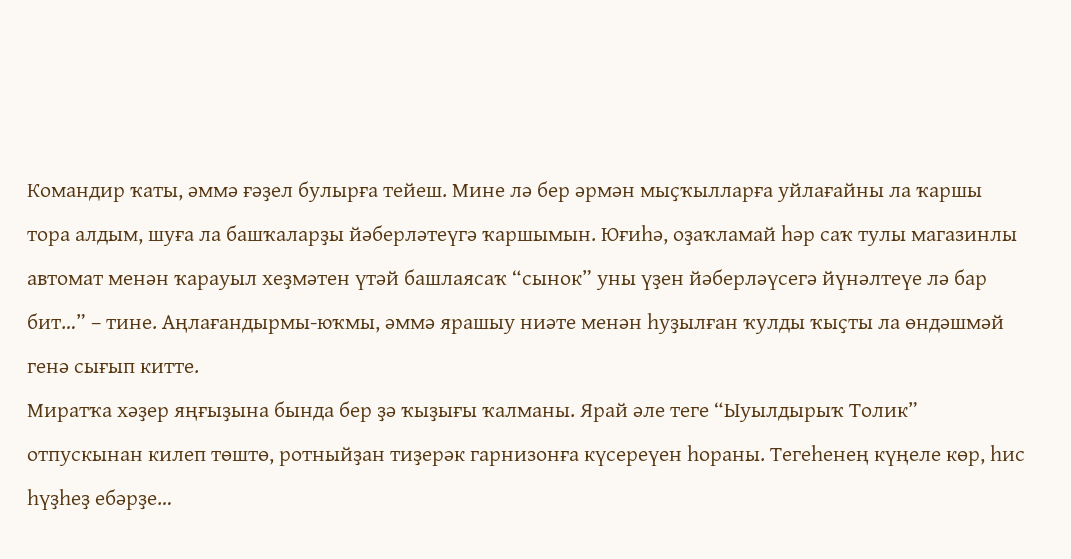Командир ҡаты, әммә ғәҙел булырға тейеш. Мине лә бер әрмән мыҫҡылларға уйлағайны ла ҡаршы тора алдым, шуға ла башҡаларҙы йәберләтеүгә ҡаршымын. Юғиһә, оҙаҡламай һәр саҡ тулы магазинлы автомат менән ҡарауыл хеҙмәтен үтәй башлаясаҡ “сынок” уны үҙен йәберләүсегә йүнәлтеүе лә бар бит…” – тине. Аңлағандырмы-юҡмы, әммә ярашыу ниәте менән һуҙылған ҡулды ҡыҫты ла өндәшмәй генә сығып китте.
Миратҡа хәҙер яңғыҙына бында бер ҙә ҡыҙығы ҡалманы. Ярай әле теге “Ыуылдырыҡ Толик” отпускынан килеп төштө, ротныйҙан тиҙерәк гарнизонға күсереүен һораны. Тегеһенең күңеле көр, һис һүҙһеҙ ебәрҙе…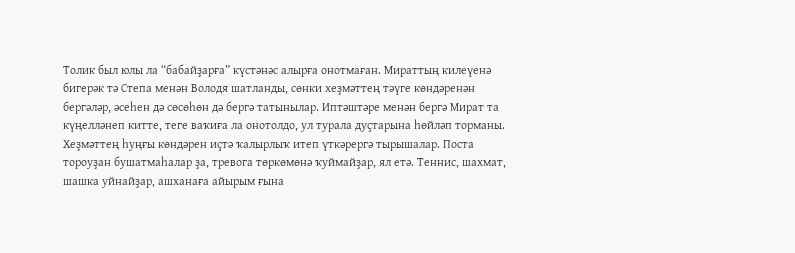Толик был юлы ла “бабайҙарға” күстәнәс алырға онотмаған. Мираттың килеүенә бигерәк тә Степа менән Володя шатланды, сөнки хеҙмәттең тәүге көндәренән бергәләр, әсеһен дә сөсөһөн дә бергә татынылар. Иптәштәре менән бергә Мират та күңелләнеп китте, теге ваҡиға ла онотолдо, ул турала дуҫтарына һөйләп торманы.
Хеҙмәттең һуңғы көндәрен иҫтә ҡалырлыҡ итеп үткәрергә тырышалар. Поста тороуҙан бушатмаһалар ҙа, тревога төркөмөнә ҡуймайҙар, ял етә. Теннис, шахмат, шашка уйнайҙар, ашханаға айырым ғына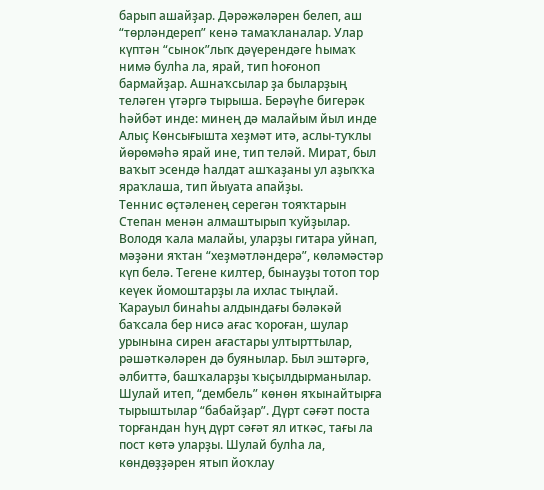барып ашайҙар. Дәрәжәләрен белеп, аш “төрләндереп” кенә тамаҡланалар. Улар күптән “сынок”лыҡ дәүерендәге һымаҡ нимә булһа ла, ярай, тип һоғоноп бармайҙар. Ашнаҡсылар ҙа быларҙың теләген үтәргә тырыша. Берәүһе бигерәк һәйбәт инде: минең дә малайым йыл инде Алыҫ Көнсығышта хеҙмәт итә, аслы-туҡлы йөрөмәһә ярай ине, тип теләй. Мират, был ваҡыт эсендә һалдат ашҡаҙаны ул аҙыҡҡа яраҡлаша, тип йыуата апайҙы.
Теннис өҫтәленең серегән тояҡтарын Степан менән алмаштырып ҡуйҙылар. Володя ҡала малайы, уларҙы гитара уйнап, мәҙәни яҡтан “хеҙмәтләндерә”, көләмәстәр күп белә. Тегене килтер, бынауҙы тотоп тор кеүек йомоштарҙы ла ихлас тыңлай. Ҡарауыл бинаһы алдындағы бәләкәй баҡсала бер нисә ағас ҡороған, шулар урынына сирен ағастары ултырттылар, рәшәткәләрен дә буянылар. Был эштәргә, әлбиттә, башҡаларҙы ҡыҫылдырманылар. Шулай итеп, “дембель” көнөн яҡынайтырға тырыштылар “бабайҙар”. Дүрт сәғәт поста торғандан һуң дүрт сәғәт ял иткәс, тағы ла пост көтә уларҙы. Шулай булһа ла, көндөҙҙәрен ятып йоҡлау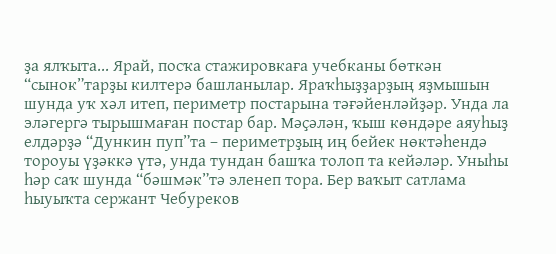ҙа ялҡыта... Ярай, посҡа стажировкаға учебканы бөткән “сынок”тарҙы килтерә башланылар. Яраҡһыҙҙарҙың яҙмышын шунда уҡ хәл итеп, периметр постарына тәғәйенләйҙәр. Унда ла эләгергә тырышмаған постар бар. Мәҫәлән, ҡыш көндәре аяуһыҙ елдәрҙә “Дункин пуп”та – периметрҙың иң бейек нөктәһендә тороуы үҙәккә үтә, унда тундан башҡа толоп та кейәләр. Уныһы һәр саҡ шунда “бәшмәк”тә эленеп тора. Бер ваҡыт сатлама һыуыҡта сержант Чебуреков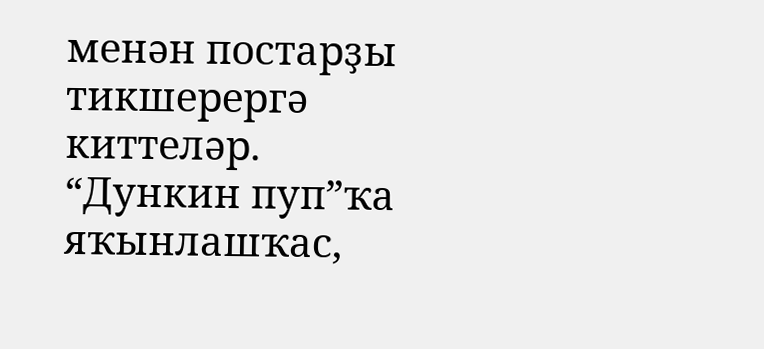менән постарҙы тикшерергә киттеләр. “Дункин пуп”ҡа яҡынлашҡас,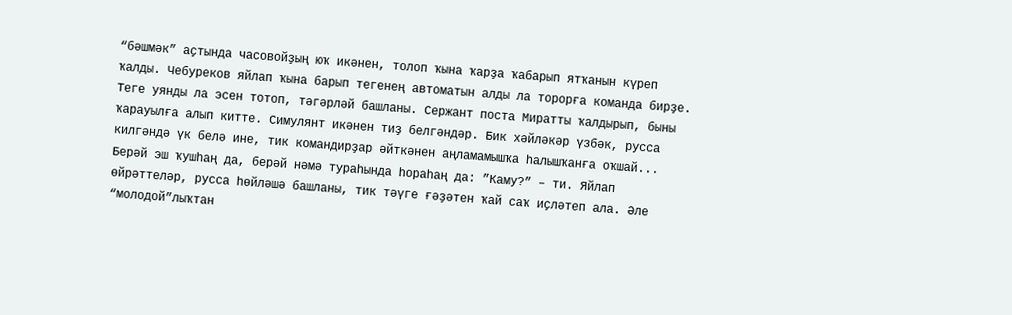“бәшмәк” аҫтында часовойҙың юҡ икәнен, толоп ҡына ҡарҙа ҡабарып ятҡанын күреп ҡалды. Чебуреков яйлап ҡына барып тегенең автоматын алды ла торорға команда бирҙе. Теге уянды ла эсен тотоп, тәгәрләй башланы. Сержант поста Миратты ҡалдырып, быны ҡарауылға алып китте. Симулянт икәнен тиҙ белгәндәр. Бик хәйләкәр үзбәк, русса килгәндә үк белә ине, тик командирҙар әйткәнен аңламамышҡа һалышҡанға оҡшай... Берәй эш ҡушһаң да, берәй нәмә тураһында һораһаң да: ”Каму?” – ти. Яйлап өйрәттеләр, русса һөйләшә башланы, тик тәүге ғәҙәтен ҡай саҡ иҫләтеп ала. Әле “молодой”лыҡтан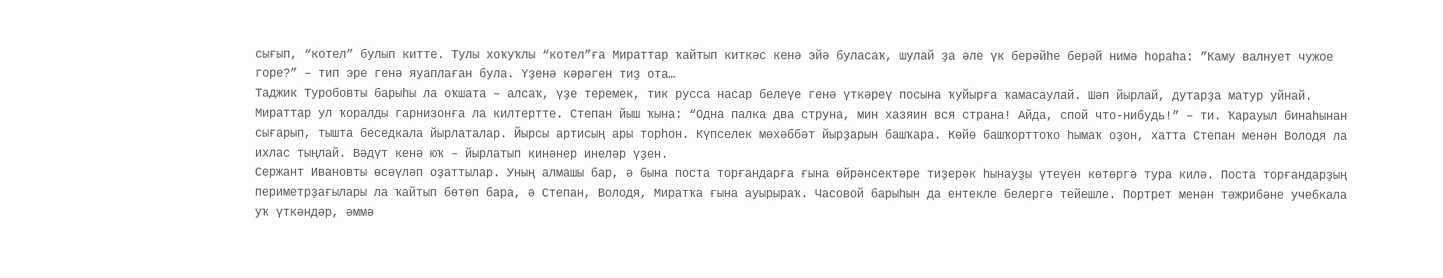сығып, “котел” булып китте. Тулы хоҡуҡлы “котел”ға Мираттар ҡайтып киткәс кенә эйә буласаҡ, шулай ҙа әле үк берәйһе берәй нимә һораһа: ”Каму валнует чужое горе?” – тип эре генә яуаплаған була. Үҙенә кәрәген тиҙ ота…
Таджик Туробовты барыһы ла оҡшата – алсаҡ, үҙе теремек, тик русса насар белеүе генә үткәреү посына ҡуйырға ҡамасаулай. Шәп йырлай, дутарҙа матур уйнай. Мираттар ул ҡоралды гарнизонға ла килтертте. Степан йыш ҡына: “Одна палка два струна, мин хазяин вся страна! Айда, спой что-нибудь!” – ти. Ҡарауыл бинаһынан сығарып, тышта беседкала йырлаталар. Йырсы артисың ары торһон. Күпселек мөхәббәт йырҙарын башҡара. Көйө башҡорттоҡо һымаҡ оҙон, хатта Степан менән Володя ла ихлас тыңлай. Вәдүт кенә юҡ – йырлатып кинәнер инеләр үҙен.
Сержант Ивановты өсәүләп оҙаттылар. Уның алмашы бар, ә бына поста торғандарға ғына өйрәнсектәре тиҙерәк һынауҙы үтеүен көтөргә тура килә. Поста торғандарҙың периметрҙағылары ла ҡайтып бөтөп бара, ә Степан, Володя, Миратҡа ғына ауырыраҡ. Часовой барыһын да ентекле белергә тейешле. Портрет менән тәжрибәне учебкала уҡ үткәндәр, әммә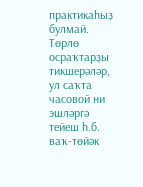практикаһыҙ булмай. Төрлө осраҡтарҙы тикшерәләр, ул саҡта часовой ни эшләргә тейеш һ.б. ваҡ-төйәк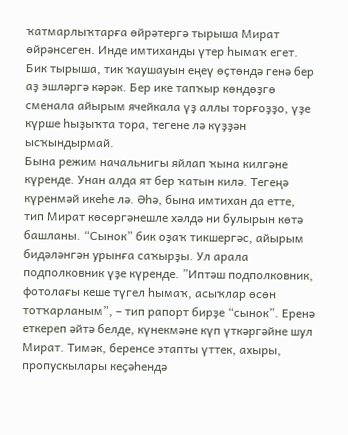ҡатмарлыҡтарға өйрәтергә тырыша Мират өйрәнсеген. Инде имтиханды үтер һымаҡ егет. Бик тырыша, тик ҡаушауын еңеү өҫтөндә генә бер аҙ эшләргә кәрәк. Бер ике тапҡыр көндөҙгө сменала айырым ячейкала үҙ аллы торғоҙҙо, үҙе күрше һыҙыҡта тора, тегене лә күҙҙән ысҡындырмай.
Бына режим начальнигы яйлап ҡына килгәне күренде. Унан алда ят бер ҡатын килә. Тегеңә күренмәй икеһе лә. Әһә, бына имтихан да етте, тип Мират көсөргәнешле хәлдә ни булырын көтә башланы. “Сынок” бик оҙаҡ тикшергәс, айырым бидәләнгән урынға саҡырҙы. Ул арала подполковник үҙе күренде. ”Иптәш подполковник, фотолағы кеше түгел һымаҡ, асыҡлар өсөн тотҡарланым”, – тип рапорт бирҙе “сынок”. Еренә еткереп әйтә белде, күнекмәне күп үткәргәйне шул Мират. Тимәк, беренсе этапты үттек, ахыры, пропускылары кеҫәһендә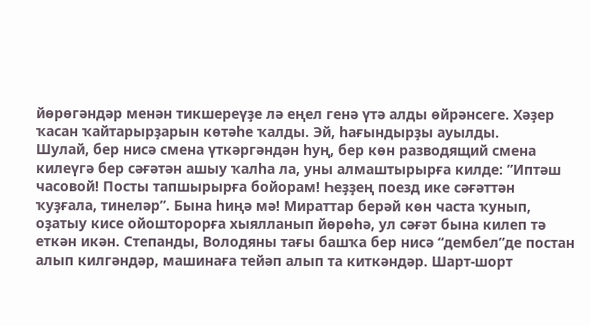йөрөгәндәр менән тикшереүҙе лә еңел генә үтә алды өйрәнсеге. Хәҙер ҡасан ҡайтарырҙарын көтәһе ҡалды. Эй, һағындырҙы ауылды.
Шулай, бер нисә смена үткәргәндән һуң, бер көн разводящий смена килеүгә бер сәғәтән ашыу ҡалһа ла, уны алмаштырырға килде: ”Иптәш часовой! Посты тапшырырға бойорам! Һеҙҙең поезд ике сәғәттән ҡуҙғала, тинеләр”. Бына һиңә мә! Мираттар берәй көн часта ҡунып, оҙатыу кисе ойошторорға хыялланып йөрөһә, ул сәғәт бына килеп тә еткән икән. Степанды, Володяны тағы башҡа бер нисә “дембел”де постан алып килгәндәр, машинаға тейәп алып та киткәндәр. Шарт-шорт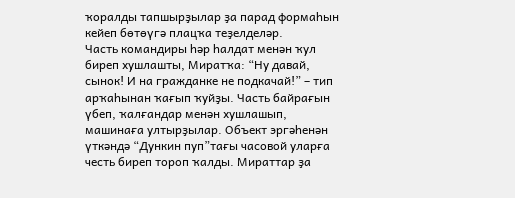ҡоралды тапшырҙылар ҙа парад формаһын кейеп бөтөүгә плацҡа теҙелделәр.
Часть командиры һәр һалдат менән ҡул биреп хушлашты, Миратҡа: “Ну давай, сынок! И на гражданке не подкачай!” – тип арҡаһынан ҡағып ҡуйҙы. Часть байрағын үбеп, ҡалғандар менән хушлашып, машинаға ултырҙылар. Объект эргәһенән үткәндә “Дункин пуп”тағы часовой уларға честь биреп тороп ҡалды. Мираттар ҙа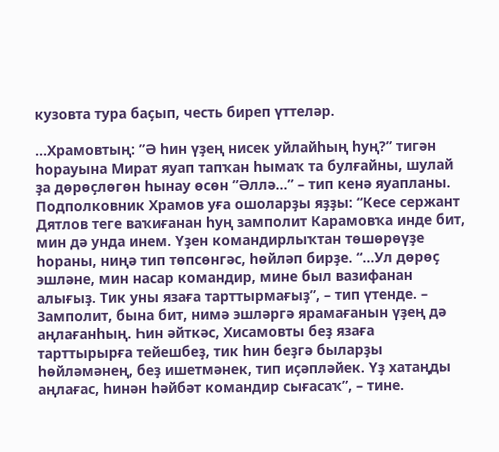кузовта тура баҫып, честь биреп үттеләр.

…Храмовтың: ”Ә һин үҙең нисек уйлайһың һуң?” тигән һорауына Мират яуап тапҡан һымаҡ та булғайны, шулай ҙа дөрөҫлөгөн һынау өсөн ”Әллә…” – тип кенә яуапланы.
Подполковник Храмов уға ошоларҙы яҙҙы: “Кесе сержант Дятлов теге ваҡиғанан һуң замполит Карамовҡа инде бит, мин дә унда инем. Үҙен командирлыҡтан төшөрөүҙе һораны, ниңә тип төпсөнгәс, һөйләп бирҙе. “…Ул дөрөҫ эшләне, мин насар командир, мине был вазифанан алығыҙ. Тик уны язаға тарттырмағыҙ”, – тип үтенде. – Замполит, бына бит, нимә эшләргә ярамағанын үҙең дә аңлағанһың. Һин әйткәс, Хисамовты беҙ язаға тарттырырға тейешбеҙ, тик һин беҙгә быларҙы һөйләмәнең, беҙ ишетмәнек, тип иҫәпләйек. Үҙ хатаңды аңлағас, һинән һәйбәт командир сығасаҡ”, – тине.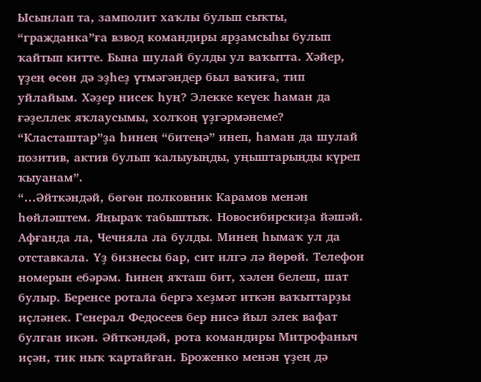Ысынлап та, замполит хаҡлы булып сыҡты, “гражданка”ға взвод командиры ярҙамсыһы булып ҡайтып китте. Бына шулай булды ул ваҡытта. Хәйер, үҙең өсөн дә эҙһеҙ үтмәгәндер был ваҡиға, тип уйлайым. Хәҙер нисек һуң? Элекке кеүек һаман да ғәҙеллек яҡлаусымы, холҡоң үҙгәрмәнеме? “Класташтар”ҙа һинең “битеңә” инеп, һаман да шулай позитив, актив булып ҡалыуыңды, уңыштарыңды күреп ҡыуанам”.
“…Әйткәндәй, бөгөн полковник Карамов менән һөйләштем. Яңыраҡ табыштыҡ. Новосибирскиҙа йәшәй. Афғанда ла, Чечняла ла булды. Минең һымаҡ ул да отставкала. Үҙ бизнесы бар, сит илгә лә йөрөй. Телефон номерын ебәрәм. Һинең яҡташ бит, хәлен белеш, шат булыр. Беренсе ротала бергә хеҙмәт иткән ваҡыттарҙы иҫләнек. Генерал Федосеев бер нисә йыл элек вафат булған икән. Әйткәндәй, рота командиры Митрофаныч иҫән, тик ныҡ ҡартайған. Броженко менән үҙең дә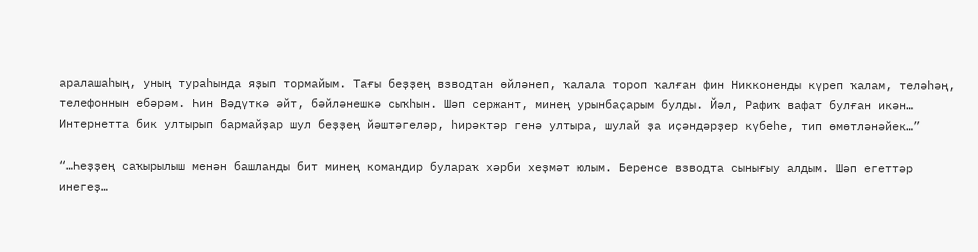аралашаһың, уның тураһында яҙып тормайым. Тағы беҙҙең взводтан өйләнеп, ҡалала тороп ҡалған фин Никконенды күреп ҡалам, теләһәң, телефоннын ебәрәм. Һин Вәдүткә әйт, бәйләнешкә сыҡһын. Шәп сержант, минең урынбаҫарым булды. Йәл, Рафиҡ вафат булған икән… Интернетта бик ултырып бармайҙар шул беҙҙең йәштәгеләр, һирәктәр генә ултыра, шулай ҙа иҫәндәрҙер күбеһе, тип өмөтләнәйек…”

“…Һеҙҙең саҡырылыш менән башланды бит минең командир булараҡ хәрби хеҙмәт юлым. Беренсе взводта сынығыу алдым. Шәп егеттәр инегеҙ…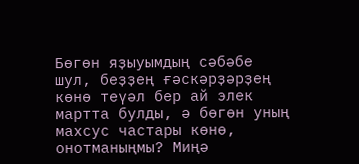Бөгөн яҙыуымдың сәбәбе шул, беҙҙең ғәскәрҙәрҙең көнө теүәл бер ай элек мартта булды, ә бөгөн уның махсус частары көнө, онотманыңмы? Миңә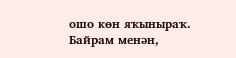ошо көн яҡыныраҡ. Байрам менән,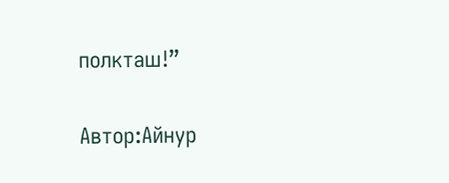полкташ!”

Автор:Айнур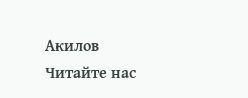Акилов
Читайте нас